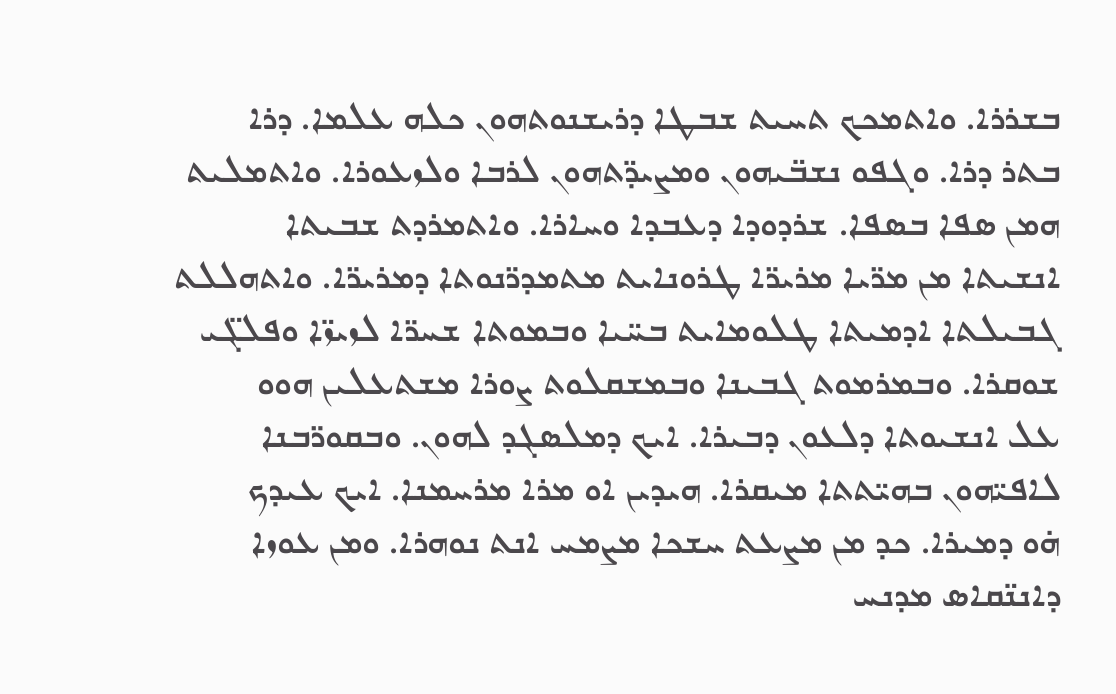ܒܫܪܪܐ. ܘܐܬܡܟܟ ܬܚܝܬ ܫܒܛܐ ܕܪܝܫܢܘܬܗܘܢ ܟܠܗ ܥܠܡܐ. ܕܪܐ
ܒܬܪ ܕܪܐ. ܘܓܦܘ ܢܫܒ̈ܝܗܘܢ ܘܡܨܝܕ̈ܬܗܘܢ ܠܪܒܐ ܘܠܙܥܘܪܐ. ܘܐܬܡܠܝܬ
ܗܡܢ ܣܦܐ ܒܣܦܐ. ܫܪܕܘܕܐ ܕܥܒܕܐ ܘܚܐܪܐ. ܘܐܬܡܪܕܬ ܫܒܝܬܐ
ܐܢܫܝܬܐ ܡܢ ܡܪ̈ܝܐ ܡܪܝܪ̈ܐ ܛܪܘܢܐܝܬ ܡܬܡܕܪ̈ܢܘܬܐ ܕܡܪܝܪ̈ܐ. ܘܐܬܗܠܠܬ
ܓܒܝܠܬܐ ܐܕܡܝܬܐ ܛܠܘܡܐܝܬ ܒܚ̈ܝܐ ܘܒܡܘܬܐ ܫܚܪ̈ܐ ܠܙܝܙ̈ܐ ܘܦܠܓ̈ܝ
ܫܘܩܪܐ. ܘܒܡܪܡܘܬ ܓܒܝܢܐ ܘܒܡܫܩܠܘܬ ܨܘܪܐ ܡܫܬܥܠܝܢ ܗܘܘ
ܥܠ ܐܢܫܝܘܬܐ ܕܠܥܘܢ ܕܒܝܪܐ. ܐܝܟ ܕܡܠܣܓܕ ܠܗܘܢ. ܘܒܩܘܪ̈ܒܢܐ
ܠܐܦܝ̈ܗܘܢ ܒܗܝ̈ܬܬܐ ܡܝܩܪܐ. ܗܝܕܝܢ ܐܘ ܡܪܐ ܡܪܚܡܢܐ. ܐܝܟ ܥܝܕܟ
ܗ̇ܘ ܕܡܝܪܐ. ܟܕ ܡܢ ܡܨܥܬ ܚܫܟܐ ܡܨܡܚ ܐܢܬ ܢܘܗܪܐ. ܘܡܢ ܥܘܙܐ
ܕܐܢܢ̈ܩܐܣ ܡܕܢܚ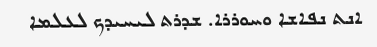ܐܢܬ ܢܦܐܫܐ ܘܚܘܪܪܐ. ܫܕܪܬ ܠܝܚܝܕܟ ܠܥܠܡܐ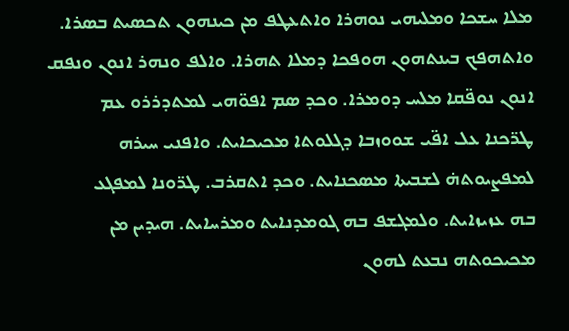ܡܠܐ ܚܫܟܐ ܘܡܠܝܗܝ ܢܘܗܪܐ ܘܐܬܥܛܦ ܡܢ ܟܝܢܗܘܢ ܬܟܣܝܬ ܒܣܪܐ.
ܘܐܬܗܦܟ ܒܝܢܬܗܘܢ ܗܘܦܟܐ ܕܡܠܐ ܬܗܪܐ. ܘܐܠܦ ܘܢܗܪ ܐܢܘܢ ܘܢܦܩ
ܐܢܘܢ ܢܘܦ̈ܩܐ ܡܠܚ ܕܘܡܪܐ. ܘܟܕ ܣܡ ܐܦܘ̈ܗܝ ܠܡܬܕܪܪܘ ܥܡ
ܛܪ̈ܟܢܐ ܥܠ ܐܦ̈ܝ ܫܘܘܙܒܐ ܕܓܠܘܬܐ ܡܟܝܟܐܝܬ. ܘܐܦܢܝ ܚܝܪܗ
ܠܡܦܨܝܘܬܗ̇ ܠܫܒܝܬܐ ܡܣܟܢܐܝܬ. ܘܟܕ ܐܬܩܪܒ. ܛܪ̈ܘܢܐ ܠܡܦܓܥ
ܒܗ ܥܙܝܙܐܝܬ. ܘܠܡܓܫܦ ܒܗ ܓܘܡܕܢܐܝܬ ܘܡܪܚܐܝܬ. ܗܝܕܝܢ ܡܢ
ܡܟܝܟܘܬܗ ܢܒܥܬ ܠܗܘܢ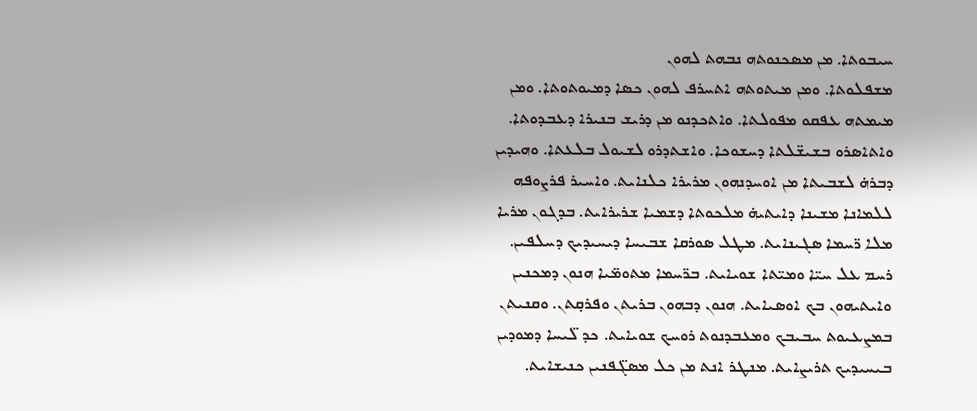ܚܝܒܘܬܐ. ܡܢ ܡܣܟܢܘܬܗ ܢܒܗܬ ܠܗܘܢ
ܡܫܦܠܘܬܐ. ܘܡܢ ܡܝܬܘܬܗ ܐܬܚܪܦ ܠܗܘܢ ܟܣܐ ܕܡܝܘܬܘܬܐ. ܘܡܢ
ܡܝܡܬܗ ܥܦܩܘ ܡܦܘܠܬܐ. ܘܐܬܟܕܢܘ ܡܢ ܕܪܝܫ ܒܢܝܪܐ ܕܥܒܕܘܬܐ.
ܘܐܬܐܣܪܘ ܒܫܝܫ̈ܠܬܐ ܕܚܫܘܟܐ. ܘܐܫܬܕܪܘ ܠܫܝܘܠ ܒܠܥܬܐ. ܘܗܝܕܝܢ
ܕܒܪܗ̇ ܠܫܒܝܬܐ ܡܢ ܐܘܚܕܢܗܘܢ ܡܪܝܪܐ ܟܠܢܐܝܬ. ܘܐܚܝܪ ܦܪܨܘܦܗ
ܠܠܡܐܢܐ ܡܫܝܢܐ ܕܐܝܬܝܗ̇ ܡܠܟܘܬܐ ܕܫܡܝܐ ܫܪܝܪܐܝܬ. ܒܕܓܘܢ ܡܪܝܐ
ܡܠܐ ܪ̈ܚܡܐ ܣܓܝܢܐܝܬ. ܡܛܠ ܣܘܪܩܐ ܫܒܝܚܐ ܕܝܚܝܕܝܟ ܕܚܠܦܝܢ.
ܪܚܡ ܥܠ ܚܝ̈ܐ ܘܡܝ̈ܬܐ ܫܘܝܐܝܬ. ܒܪ̈ܚܡܐ ܡܬܘܡ̈ܝܐ ܗܢܘܢ ܕܡܟܢܝܢ
ܘܐܝܬܝܗܘܢ ܒܟ ܐܘܣܝܐܝܬ. ܗܢܘܢ ܕܒܗܘܢ ܒܪܝܬܢ ܘܦܪܩ̣ܬܢ. ܘܩܢܝܬܢ
ܒܡܨܥܝܘܬ ܚܒܝܒܟ ܘܡܥܒܕܢܘܬ ܪܘܚܟ ܫܘܝܐܝܬ. ܟܕ ܠ̈ܝܚܐ ܕܡܘܕܝܢ
ܒܝܚܝܕܝܟ ܬܪܝܨܐܝܬ. ܡܢܛܪ ܐܢܬ ܡܢ ܟܠ ܡܣܓ̈ܦܢܝܢ ܟܢܝܫܐܝܬ.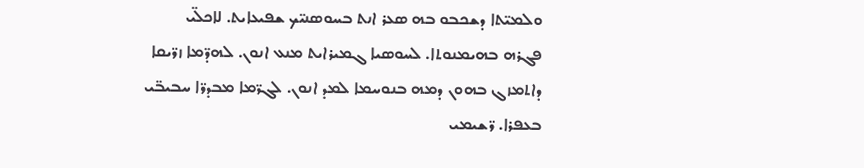ܘܠܡܝ̈ܬܐ ܕܫܟܒܘ ܒܗ ܣܥܪ ܐܢܬ ܒܚܘܣܢܝ̈ܟ ܫܦܝܥܐܝܬ. ܠܐܟܠ̈ܝ
ܦܓܪܗ ܒܗܝܡܢܘܬܐ. ܠܚܘܣܝܐ ܓܡܝܪܐܝܬ ܡܢܥ ܐܢܘܢ. ܠܗܕ̈ܡܐ ܙܪ̈ܝܩܐ
ܕܐܬܡܙܓ ܒܗܘܢ ܕܡܗ ܒܢܘܚܡܐ ܠܡܕ ܐܢܘܢ. ܠܓܪ̈ܡܐ ܡܒܕܪ̈ܐ ܚܒܝܒ̈ܝ
ܒܥܦܪܐ. ܪ̈ܫܝܡܝ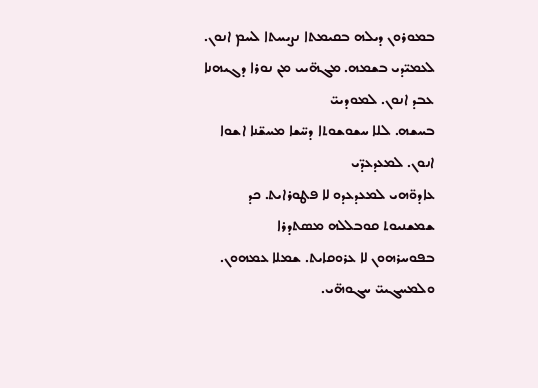ܒܡܘܪܘܢ ܕܝܠܗ ܒܩܝܡܬܐ ܢܨܝܚܬܐ ܠܚܡ ܐܢܘܢ.
ܠܥܡܝ̈ܕܝ ܒܫܡܗ. ܡܓܗ̈ܝܝ ܡܢ ܢܘܪܐ ܕܓܝܗܢܐ ܥܒܕ ܐܢܘܢ. ܠܡܘܕܝܝ̈
ܒܚܫܗ. ܠܠܐ ܚܫܘܫܘܬܐ ܕܚ̈ܫܐ ܡܚܫ̈ܢܐ ܐܫܘܐ ܐܢܘܢ. ܠܡܥܕܥܕ̈ܝ
ܥܐܕܘ̈ܗܝ ܠܡܥܕܥܕܘ ܠܐ ܦܛܘܪܐܝܬ. ܟܕ ܫܡܫܢܝܘܬ ܩܘܒܠܠܗ ܡܣܬܕܪܐ
ܒܦܘܚܪܗܘܢ ܠܐ ܥܪܘܩܐܝܬ. ܫܡܠܐ ܥܡܗܘܢ. ܘܠܡܚܓܝܝ̈ ܚܓܘܗ̈ܝ.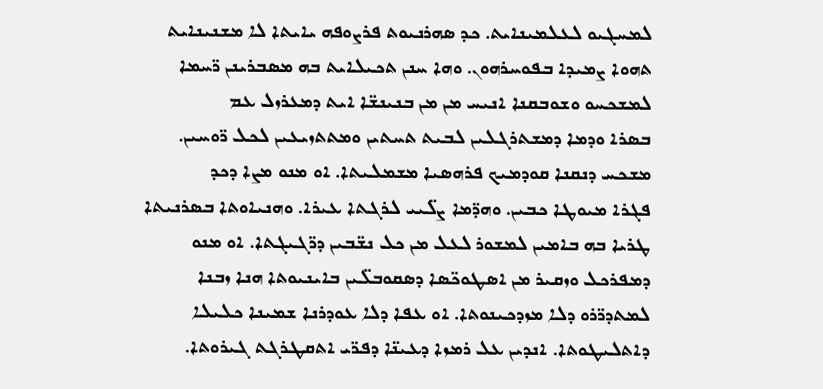ܠܡܚܓܝܘ ܠܥܠܡܝܢܐܝܬ. ܟܕ ܣܗܪܢܝܘܬ ܦܪܨܘܦܗ ܝܐܝܬܐ ܠܐ ܡܫܢܝܢܐܝܬ
ܬܗܘܐ ܨܡܝܕܐ ܒܦܘܚܪܗܘܢ. ܘܗܐ ܚܢܢ ܬܟܝܠܐܝܬ ܒܗ ܡܣܒܪܝܢܢ ܪ̈ܚܡܐ
ܠܡܫܟܚܘ ܘܫܘܒܩܢܐ ܐܢܝܚ ܡܢ ܡܢ ܒܢܝܢܫ̈ܐ ܐܝܬ ܕܡܥܪܙܠ ܥܡ
ܒܣܪܐ ܘܕܡܐ ܕܡܫܬܪܓܠܝܢ ܠܒܝܬ ܬܚܬܝܢ ܘܡܬܬܙܝܥܝܢ ܠܟܠ ܪ̈ܘܚܝܢ.
ܡܫܟܚ ܕܢܩܢܐ ܩܘܕܡܝܟ ܦܪܗܣܝܐ ܡܫܡܠܝܬܐ. ܐܘ ܡܢܘ ܡܨܐ ܕܟܕ
ܦܓܪܐ ܡܝܘܛܐ ܟܒܝܢ. ܘܗܕ̈ܡܐ ܨܠ̈ܝܝ ܠܪܓܬܐ ܥܝܪܐ. ܘܗܢܝܐܘܬܐ ܒܣܪܢܝܬܐ
ܛܪܝܐ ܒܗ ܒܐܡܝܢ ܠܡܫܘܪ ܠܥܠ ܡܢ ܟܠ ܢܫ̈ܒܝܢ ܕܪ̈ܓܝܓܬܐ. ܐܘ ܡܢܘ
ܕܡܦܪܟܠ ܘܙܩܝܪ ܡܢ ܐܣܛܘܟ̈ܣܐ ܕܣܩܘܒܠ̈ܝܢ ܒܐܝܢܝܘܬܐ ܗܢܐ ܙܒܢܐ
ܠܡܬܕܪ̈ܪܘ ܕܠܐ ܡܙܕܟܝܢܘܬܐ. ܐܘ ܥܦܐ ܕܠܐ ܥܘܕܪܢܐ ܫܡܝܢܐ ܟܠܝܠܐ
ܕܐܬܠܝܛܘܬܐ. ܐܢܕܝܢ ܥܠ ܪܡܙܐ ܕܥܝܢ̈ܐ ܕܦܪ̈ܝ ܐܬܩܛܪܓܬ ܓܝܪܘܬܐ.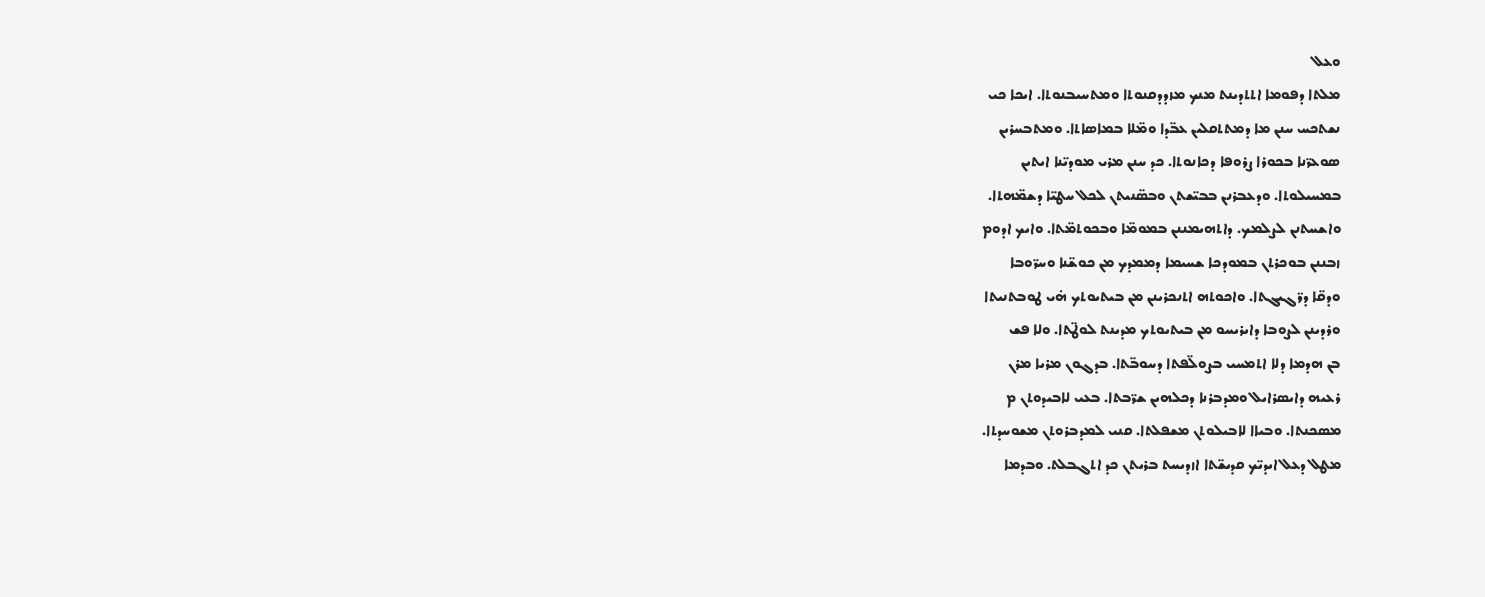ܘܥܠ
ܡܠܬܐ ܕܦܘܡܐ ܐܬܬܕܝܢܬ ܡܢܟ ܡܙܕܕܩܢܘܬܐ ܘܡܬܚܝܒܢܘܬܐ. ܐܝܟܐ ܟܝ
ܢܫܬܟܚ ܚܢܢ ܡܐ ܕܡܬܬܩܠܝܢ ܥܒ̈ܕܐ ܘܡ̈ܠܐ ܒܡܐܣܐܬܐ. ܘܡܬܒܚܪܝܢ
ܣܘܥܪ̈ܢܐ ܒܟܘܪܐ ܨܪܘܦܐ ܕܟܐܢܘܬܐ. ܟܕ ܚܢܢ ܡܪܝ ܡܘܕܝ̈ܢܐ ܐܝܬܝܢ
ܒܡܚܝܠܘܬܐ. ܘܕܥܒܪܢܢ ܒܒܝ̈ܫܬܢ ܘܒܣ̈ܢܝܬܢ ܠܟܠ ܚܛܝ̈ܐ ܕܫܡ̈ܗܬܐ.
ܘܐܫܚܬܢܢ ܠܨܠܡܟ. ܕܐܬܗܝܡܢܢܢ ܒܡܘܡ̈ܐ ܘܒܟܘܬܡ̈ܬܐ. ܘܐܝܟ ܐܕܘܡ
ܙܒܢܢܢ ܒܘܟܪܬܢ ܒܡܘܕܟܐ ܫܚܝܡܐ ܕܡܡܕܟ ܡܢ ܟܘܫ̈ܢܐ ܘܚܪ̈ܘܒܐ
ܘܕܩ̈ܐ ܕܪ̈ܓܝܓܬܐ. ܘܐܟܘܬܗ ܐܬܢܟܪܝܢܢ ܡܢ ܒܝܬܝܘܬܟ ܗ̇ܝ ܛܘܒܬܢܝܬܐ
ܘܪܕܝܢܢ ܠܨܘܒܐ ܕܐܝܪܝܚܘ ܡܢ ܒܝܬܝܘܬܟ ܡܕܝܢܬ ܠܘܛ̈ܬܐ. ܘܠܐ ܦܫ
ܒܢ ܗܕܡܐ ܕܠܐ ܐܬܡܚܝ ܒܨܘܠ̈ܦܬܐ ܕܚܘܒ̈ܬܐ. ܒܕܓܘܢ ܡܪܝܐ ܡܪܢ
ܪܥܝܗ ܕܐܝܣܪܐܝܠ ܘܡܕܒܪܢܐ ܕܟܠܗܝܢ ܫܪ̈ܒܬܐ. ܒܥܝ ܠܐܒܝܕܘܬܢ ܡ
ܡܣܟܢܬܐ. ܘܒܝܐܐ ܠܐܒܝܠܘܬܢ ܡܫܦܠܬܐ. ܩܢܝ ܠܡܕܒܪܘܬܢ ܡܫܘܚܕܬܐ.
ܡܛܠ ܕܥܠ ܐܝܕܝ̈ܟ ܩܕܝܫ̈ܬܐ ܐܙܕܝܚܬ ܒܪܝܬܢ ܟܕ ܐܬܓܒܠܬ. ܘܒܕܡܐ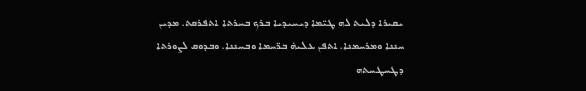ܝܩܝܪܐ ܕܠܝܬ ܠܗ ܛܝ̈ܡܐ ܕܝܚܝܕܝܐ ܒܪܟ ܒܚܪܬܐ ܐܬܦܪܩܬ. ܡܕܝܢ
ܚܢܢܐ ܘܡܪܚܡܢܐ. ܐܬܦܢ ܥܠܝܗ̇ ܒܪ̈ܚܡܐ ܘܒܚܢܢܐ. ܘܒܕܘܩ ܠܨܘܪܬܐ
ܕܛܚܛܚܬܗ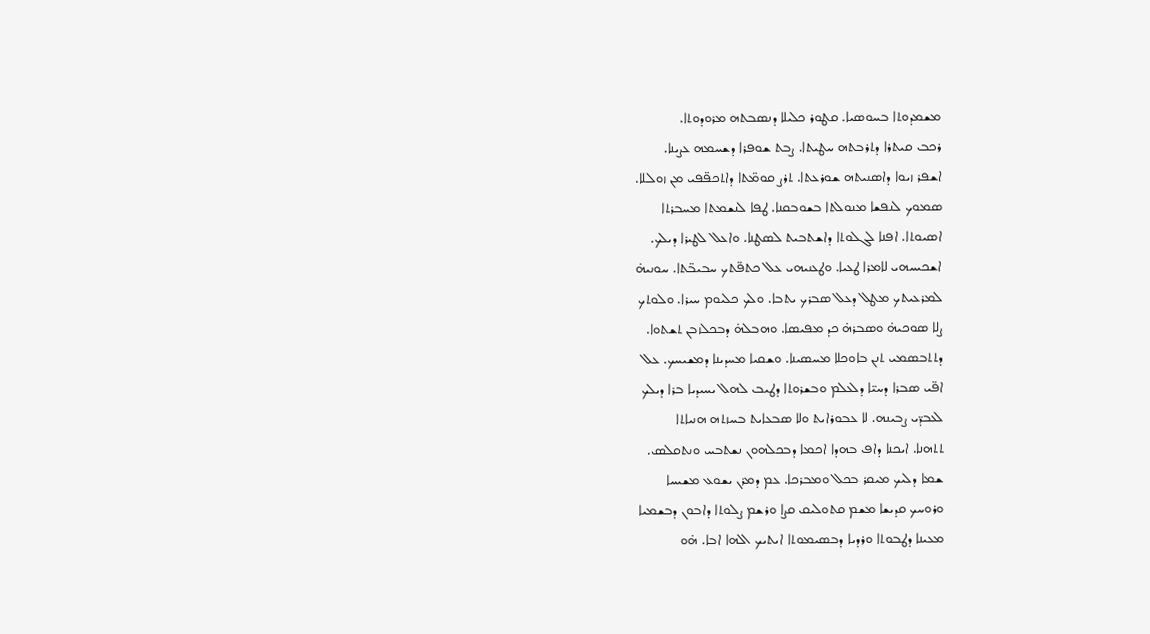ܡܫܡܕܘܬܐ ܒܚܘܣܝܐ. ܩܛܘܪ ܟܠܝܠܐ ܕܢܣܒܬܗ ܡܪܘܕܘܬܐ.
ܪܟܒ ܩܝܬܪܐ ܕܬܪܒܬܗ ܚܛܝܬܐ. ܨܒܬ ܫܘܦܪܐ ܕܫܚܡܗ ܥܨܝܢܐ.
ܐܫܦܪ ܙܝܘܐ ܕܐܣܢܝܬܗ ܫܘܪܥܬܐ. ܬܪܨ ܩܘܡ̈ܬܐ ܕܐܬܟܦ̈ܦܝ ܡܢ ܙܘܠܠܐ.
ܣܡܘܟ ܠܢܦܫܐ ܡܢܘܠܬܐ ܒܫܘܒܩܢܐ. ܛܦܐ ܠܢܫܡܬܐ ܡܚܒܪܬܐ
ܐܣܝܘܬܐ. ܐܦܢܐ ܠܓܠܘܬܐ ܕܐܫܬܒܝܬ ܠܣܛܢܐ. ܘܐܥܠ ܠܛܝܪܐ ܕܝܠܟ.
ܐܫܟܝܚܗܝ ܠܐܡܪܐ ܛܥܝܐ. ܘܛܥܢܝܗܝ ܥܠ ܟܬܦ̈ܬܟ ܚܒܝܒ̈ܬܐ. ܚܘܢܝܗ̇
ܠܡܪܥܝܬܟ ܡܛܠ ܕܥܠ ܣܒܪܟ ܝܬܒܐ. ܘܠܟ ܟܠܝܘܡ ܚܝܪܐ. ܘܠܘܬܟ
ܨܠܐ ܣܘܟܝܗ̇ ܘܣܒܪܗ̇ ܟܕ ܡܦܝܣܐ. ܘܗܒܠܗ̇ ܕܒܟܠܙܒܢ ܬܫܬܘܐ.
ܕܬܬܒܣܡܝ ܬܢܢ ܒܐܘܟܠܐ ܡܚܣܝܢܐ. ܘܫܩܝܐ ܡܚܕܝܢܐ ܕܡܫܝܚܟ. ܥܠ
ܐܦ̈ܝ ܣܒܪܐ ܕܚܝ̈ܐ ܕܠܥܠܡ ܘܒܫܪܘܬܐ ܕܛܝܒ ܠܗܠ ܝܚܝܕܝܐ ܒܪܐ ܕܝܠܟ
ܠܥܒܕ̈ܝ ܨܒܝܢܗ. ܠܐ ܥܒܘܪܐܝܬ ܘܠܐ ܣܒܥܐܝܬ ܒܚܙܬܗ ܗܢܝܐܬܐ
ܬܬܗܢܐ. ܐܝܟܢܐ ܕܐܦ ܒܗܕܐ ܐܟܡܐ ܕܒܟܠܗܘܢ ܢܫܬܒܚ ܘܢܬܩܠܣ.
ܫܡܐ ܕܠܝܟ ܡܝܩܪ ܒܟܠ ܘܡܒܪܟܐ. ܥܡ ܕܡܪܢ ܝܫܘܥ ܡܫܝܚܐ
ܘܪܘܚܟ ܩܕܝܫܐ ܡܫܡ ܩܬܘܠܝܩ ܩܨܐ ܘܪܫܡ ܨܠܘܬܐ ܕܐܒܘܢ ܕܒܫܡܝܐ
ܡܥܝܢܐ ܕܛܒܘܬܐ ܘܪܕܝܐ ܕܒܣܝܡܘܬܐ ܐܝܬܝܟ ܐܠܗܐ ܐܒܐ. ܗ̇ܘ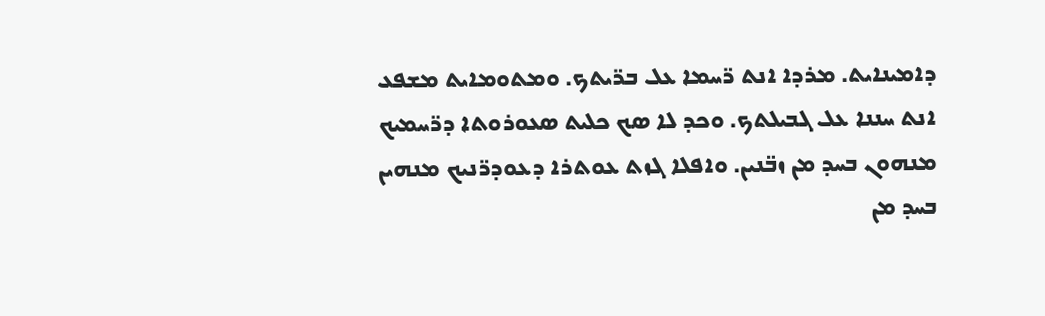ܕܐܡܝܢܐܝܬ. ܡܪܕܐ ܐܢܬ ܪ̈ܚܡܐ ܥܠ ܒܪ̈ܝܬܟ. ܘܡܬܘܡܐܝܬ ܡܫܦܥ
ܐܢܬ ܚܢܢܐ ܥܠ ܓܒܝܠܬܟ. ܘܟܕ ܠܐ ܣܟ ܟܠܝܬ ܣܥܘܪܘܬܐ ܕܪ̈ܚܡܝܟ
ܡܢܗܘܢ ܒܚܕ ܡܢ ܙܒ̈ܢܝܢ. ܘܐܦܠܐ ܓܙܬ ܥܘܬܪܐ ܕܥܘܕܪ̈ܢܝܟ ܡܢܗܝܢ
ܒܚܕ ܡܢ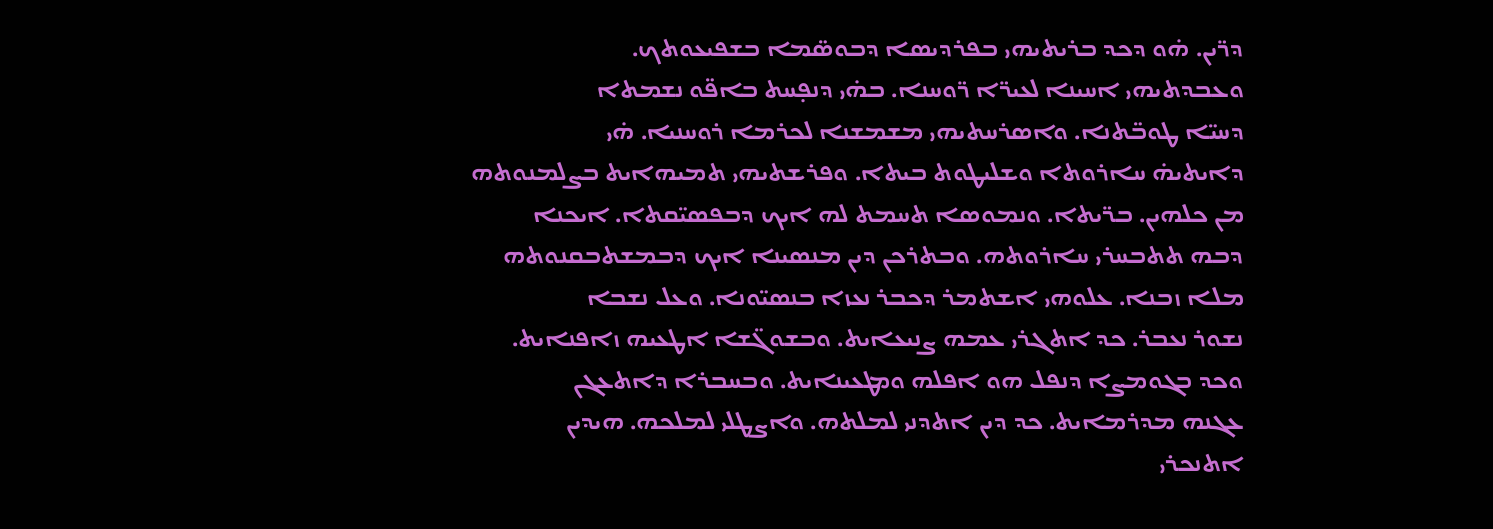ܕܪ̈ܝܢ. ܗ̇ܘ ܕܟܕ ܒܪܝܬܝܗܝ ܒܦܪܕܝܣܐ ܕܒܘܣ̈ܡܐ ܒܫܦܝܥܘܬܟ.
ܘܥܒܕܬܝܗܝ ܐܚܝܢܐ ܠܥܝܪ̈ܐ ܪ̈ܘܚܢܐ. ܒܗ̇ܝ ܕܢܦ̣ܚܬ ܒܐܦ̈ܘ ܢܫܡܬܐ
ܕܚܝ̈ܐ ܛܘܒ̈ܬܢܐ. ܘܐܣܪܚܬܝܗܝ ܡܫܡܫܢܐ ܠܟܪܡܐ ܪܘܚܢܝܐ. ܗ̇ܝ
ܕܐܝܬܝܗ̇ ܚܐܪܘܬܐ ܘܫܠܝܛܘܬ ܒܝܬܐ. ܘܦܪܫܬܝܗܝ ܬܡܝܗܐܝܬ ܒܨܠܡܢܘܬܗ
ܡܢ ܟܠܗܝܢ. ܒܪ̈ܝܬܐ. ܘܢܡܘܣܐ ܬܚܡܬ ܠܗ ܐܝܟ ܕܒܦܣܝ̈ܩܬܐ. ܐܝܟܢܐ
ܕܒܗ ܬܬܒܚܪܝ ܚܐܪܘܬܗ. ܘܒܬܪܟܢ ܕܝܢ ܡܢܣܝܢܐ ܐܝܟ ܕܒܡܫܬܒܩܢܘܬܗ
ܡܠܐ ܙܒܢܐ. ܥܠܘܗܝ ܐܫܬܡܪ ܕܟܒܪ ܢܥܙܐ ܒܢܣܝ̈ܘܢܐ. ܘܥܠ ܢܫܒܐ
ܢܫܘܪ ܢܥܒܪ. ܟܕ ܐܬܓܪܝ ܥܡܗ ܨܢܝܥܐܝܬ. ܘܒܫܘܓ̈ܫܐ ܐܛܥܝܗ ܙܐܦܢܐܝܬ.
ܘܟܕ ܒܓܘܡܨܐ ܕܢܦܠ ܗܘ ܐܦܠܗ ܘܡܛܥܝܢܐܝܬ. ܘܒܚܒܪܐ ܕܐܬܥܓܢ
ܥܓܢܗ ܡܕܪܡܐܝܬ. ܟܕ ܕܝܢ ܐܬܕܢܝ ܠܡܠܬܗ. ܘܐܨܛܠܝ ܠܡܠܟܗ. ܗܝܕܝܢ
ܐܬܢܟܪܝ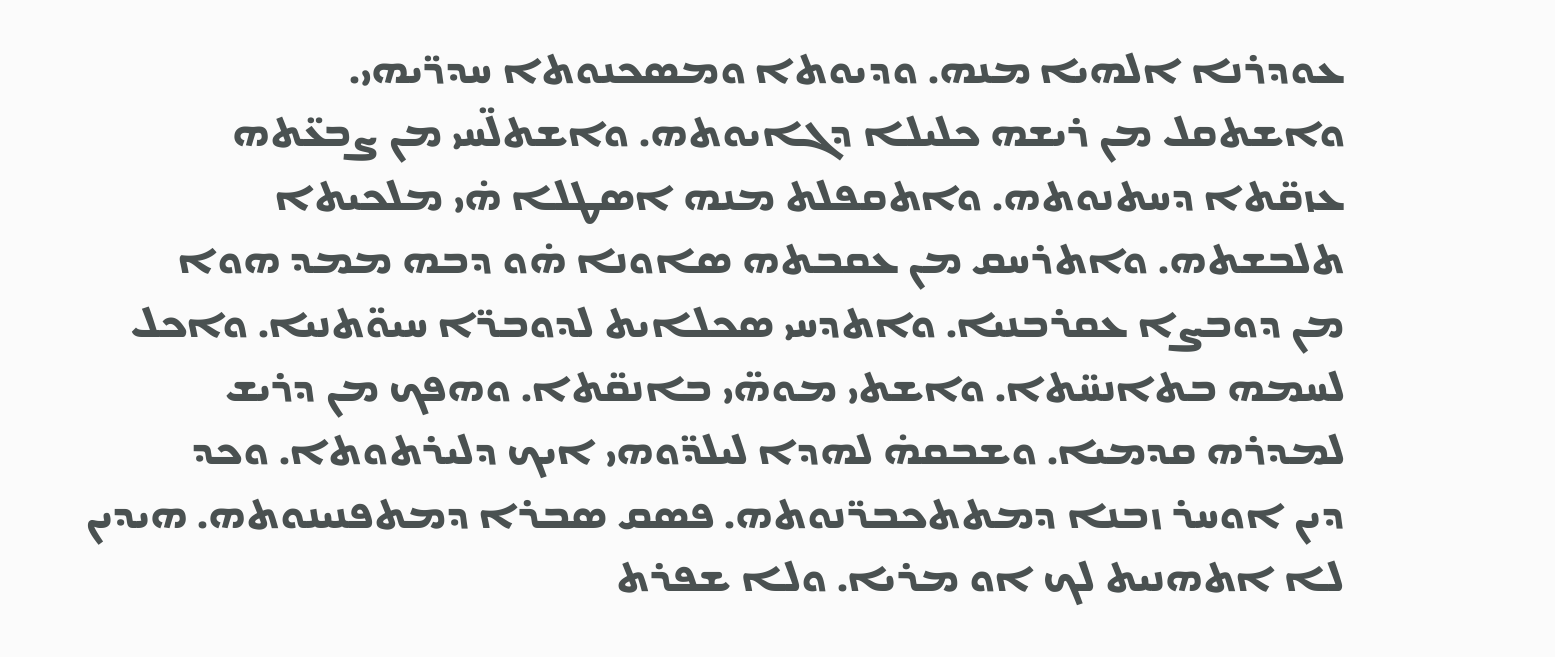ܥܘܕܪܢܐ ܐܠܗܝܐ ܡܢܗ. ܘܕܝܘܬܐ ܘܡܣܟܢܘܬܐ ܚܕܪ̈ܝܗܝ.
ܘܐܫܬܩܠ ܡܢ ܪܝܫܗ ܟܠܝܠܐ ܕܓܐܝܘܬܗ. ܘܐܫܬܠ̈ܚܝ ܡܢ ܨܒܥ̈ܬܗ
ܥܙܩ̈ܬܐ ܕܚܬܢܘܬܗ. ܘܐܬܩܦܠܬ ܡܢܗ ܐܣܛܠܐ ܗ̇ܝ ܡܠܟܝܬܐ
ܬܠܒܫܬܗ. ܘܐܬܪܚܩ ܡܢ ܥܩܒܬܗ ܣܐܘܢܐ ܗ̇ܘ ܕܒܗ ܡܡܕ ܗܘܐ
ܡܢ ܕܘܒܨܐ ܥܩܪܒܢܝܐ. ܘܐܬܕܚܝ ܣܟܠܐܝܬ ܠܕܘܒܪ̈ܐ ܚܝܘ̈ܬܢܝܐ. ܘܐܟܠ
ܠܚܡܗ ܒܬܐܢܚ̈ܬܐ. ܘܐܫܬܝ ܡܘܗ̈ܝ ܒܐܢܩ̈ܬܐ. ܘܗܦܟ ܡܢ ܕܪܝܫ
ܠܡܕܪܗ ܩܕܡܝܐ. ܘܫܒܩܗ̇ ܠܗܕܐ ܠܝܠܕ̈ܘܗܝ ܐܝܟ ܕܠܝܪܬܘܬܐ. ܘܟܕ
ܕܝܢ ܐܘܚܪ ܙܒܢܐ ܕܡܬܬܟܒܪ̈ܢܘܬܗ. ܦܣܩ ܣܒܪܐ ܕܡܬܦܢܝܢܘܬܗ. ܗܝܕܝܢ
ܠܐ ܐܬܗܢܝܬ ܠܟ ܐܘ ܡܪܝܐ. ܘܠܐ ܫܦܪܬ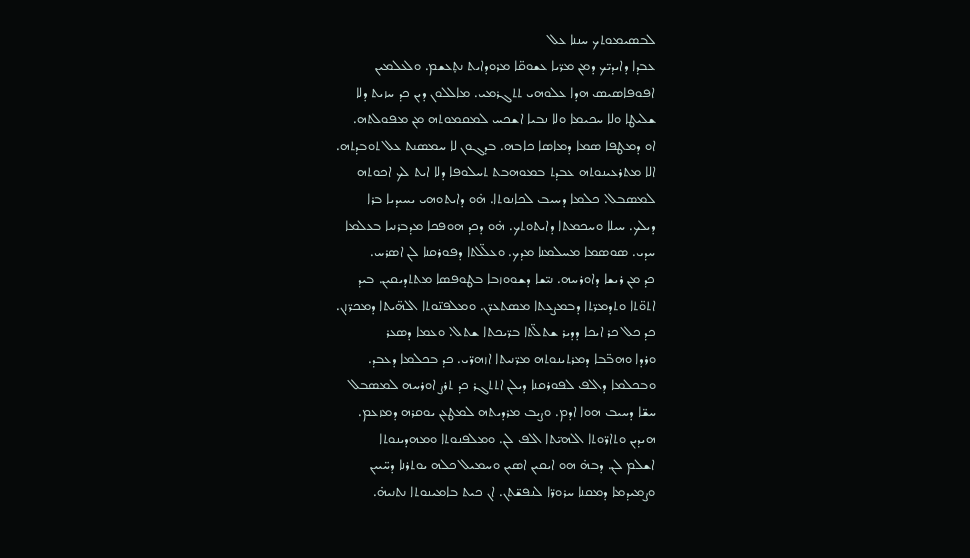ܠܒܣܝܡܘܬܟ ܚܢܢܐ ܥܠ
ܥܒܕܐ ܕܐܝܕܝ̈ܟ ܕܡܢ ܡܪ̈ܝܐ ܥܫܘܩ̈ܐ ܡܪܘܕܐܝܬ ܢܬ̣ܥܫܡ. ܘܠܥܠܡܝܢ
ܐܦܘܦܐܣܝܣ ܗܕܐ ܥܠܘܗܝ ܬܬܓܪܡܝ. ܡܐܠܠܘܢ ܕܝܢ ܟܕ ܚܙܝܬ ܕܠܐ
ܫܠܝܛܐ ܘܠܐ ܚܟܝܡܐ ܘܠܐ ܢܒܝܐ ܐܫܟܚ ܠܡܩܡܘܬܗ ܡܢ ܡܦܘܠܬܗ.
ܐܘ ܕܡܛܦܐ ܣܡܐ ܕܡܐܣܐ ܟܐܒܗ. ܒܕܓܘܢ ܠܐ ܚܡܣܢܬ ܥܠ ܬܘܒܕܬܗ.
ܐܠܐ ܡܬܪܥܝܢܘܬܗ ܥܒܕܬ ܒܡܘܗܒܬ ܬܚܠܘܦܐ ܕܠܐ ܐܝܬ ܠܟ ܐܟܘܬܗ
ܠܡܣܒܠ. ܟܠܡܐ ܕܚܝܒ ܠܟܐܢܘܬܐ. ܗ̇ܘ ܕܐܝܬܘܗܝ ܝܚܝܕܝܐ ܒܪܐ
ܕܝܠܟ. ܚܝܠܐ ܘܚܟܡܬܐ ܕܐܝܬܘܬܟ. ܗ̇ܘ ܕܟܕ ܗܘܦܟܐ ܡܕܒܪܢܝܐ ܒܥܠܡܐ
ܚܕܝ. ܣܘܣܡܐ ܡܚܠܡܢܐ ܡܕܟ. ܘܥܠ̈ܠܬܐ ܕܦܘܪܩܢܐ ܠܢ ܐܣܪܚ.
ܟܕ ܡܢ ܪܝܫܐ ܕܐܘܪܚܗ. ܢܝ̈ܫܐ ܕܫܘܘܙܒܐ ܒܛܘܦܣܐ ܡܬܬܕܝܩܝܢ. ܒܝܕ
ܐܬܘ̈ܬܐ ܘܬܕܡܪ̈ܬܐ ܕܒܡܨܥܬܐ ܡܣܬܥܪ̈ܢ. ܘܡܠܦܢ̈ܘܬܐ ܐܠܗ̈ܝܬܐ ܕܡܟܪ̈ܙܢ.
ܟܕ ܟܠ ܟܪ ܐܝܟܐ ܕܕܝܪ ܫܬܠ̈ܬܐ ܒܪ̈ܝܟܬܐ ܫܬܠ. ܘܥܡܐ ܕܣܥܪ
ܘܪܕܐ ܘܗܒ̈ܒܐ ܕܡܪܬܝܢܘܬܗ ܡܪ̈ܢܝܬܐ ܐܙܗܪ̈ܝ. ܟܕ ܒܟܠܡܐ ܕܥܒܕ.
ܘܒܟܠܡܐ ܕܐܠܦ ܠܦܘܪܩܢܐ ܕܝܠܢ ܐܬܬܓܪ ܟܕ ܬܪܨ ܐܘܪܚܗ ܠܡܣܒܠ
ܚܫ̈ܐ ܕܚܝܒ ܗܘܐ ܐܕܡ. ܘܨܝܒ ܡܪܕܝܬܗ ܠܡܛܥܢ ܝܘܩܪܗ ܕܡܙܥܡ.
ܗܝܕܝܢ ܘܬܐܪ̈ܘܬܐ ܐܠܗܝ̈ܬܐ ܐܠܦ ܠܢ. ܘܡܠܦܢܘܬܐ ܘܡܗܕܝܢܘܬܐ
ܐܫܠܡ ܠܢ. ܕܒܗ̇ ܗܘ ܐܝܩܝܢ ܐܣܝܢ ܘܚܡܝܠ ܟܠܗ ܝܘܬܪܢܐ ܕܚ̈ܝܝܢ
ܘܨܡܝܕܡܐ ܕܡܩܢܐ ܚܪܘܪ̈ܐ ܠܢܦܫ̈ܬܢ. ܐܢ ܟܝܬ ܒܐܡܝܢܘܬܐ ܢܬܢܝܗ̇.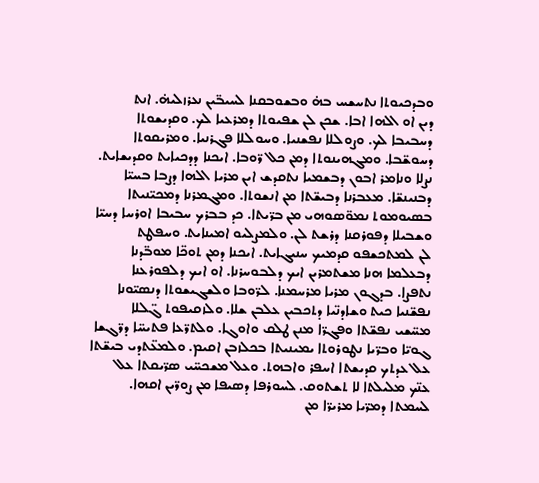ܘܒܕܟܝܘܬܐ ܢܬܚܫܚ ܒܗ̇ ܘܒܫܘܒܩܢܐ ܠܚܝܒ̈ܝܢ ܢܥܪܙܠܝܗ̇. ܐܢܬ
ܕܝܢ ܐܘ ܐܠܗܐ ܐܒܐ. ܫܟܢ ܠܢ ܫܦܝܘܬܐ ܕܡܪܥܝܐ ܠܟ. ܘܩܕܝܫܘܬܐ
ܕܚܒܝܒܐ ܠܟ. ܘܨܘܠܠܐ ܢܦܫܢܝܐ. ܘܚܘܠܠܐ ܦܓܪܢܝܐ. ܘܡܪܝܩܘܬܐ
ܕܚܘܫ̈ܒܐ. ܘܡܓܗܝܢܘܬܐ ܕܡܢ ܟܠ ܪ̈ܘܒܐ. ܐܝܟܢܐ ܕܕܟܝܐܝܬ ܘܩܕܝܫܐܝܬ.
ܢܨܠܐ ܘܢܐܡܪ ܐܒܘܢ ܕܒܫܡܝܐ ܢܬܩܕܫ ܐܝܢ ܡܪܝܐ ܐܠܗܐ ܕܨܒܐ ܒܚܝ̈ܐ
ܕܒܢܝܢܫ̈ܐ. ܡܥܒܪܢܐ ܕܒܝܫ̈ܬܐ ܡܢ ܐܢܫܘܬܐ. ܘܡܓܡܪܢܐ ܕܡܟܝ̈ܢܝܬܐ
ܒܣܝܘܡܘܬ ܢܡܘ̈ܣܘܗܝ ܡܢ ܒܪ̈ܝܬܐ. ܟܕ ܒܒܪܟ ܚܒܝܒܐ ܐܘܪܚܐ ܕܚܝ̈ܐ
ܘܫܒܝܠܐ ܕܦܘܪܩܢܐ ܕܪܫܬ ܠܢ. ܘܠܡܨܠܝܘ ܐܡܝܢܐܝܬ. ܘܚܦܛܬ
ܠܢ ܠܡܬܟܫܦܘ ܩܕܡܝܟ ܚܢܝܓܐܝܬ. ܐܝܟܢܐ ܕܡܢ ܬܘܟ̈ܐ ܡܘܒ̈ܕܢܐ
ܕܒܥܠܡܐ ܗܢܐ ܡܫܬܡܪܝܢ ܐܝܟ ܕܠܒܘܚܪܢܐ. ܐܘ ܐܝܟ ܕܠܦܘܪܥܢܐ
ܢܬܦܨܐ. ܒܕܓܘܢ ܡܪܝܐ ܡܪܚܡܢܐ. ܠܪ̈ܘܒܐ ܘܠܫܓܝܫܘܬܐ ܕܢܣܝ̈ܘܢܐ
ܢܦܫ̈ܢܝܐ ܟܝܬ ܘܫܐܕܢ̈ܝܐ ܕܬܟܒܝܢ ܥܠܒܢ ܫܠܐ. ܘܠܙܩܝܦܘܬ ܓ̈ܠܠܐ
ܡܚ̈ܫܝ ܢܦܫ̈ܬܐ ܘܦܓܪ̈ܐ ܡܢܢ ܛܠܩ ܘܐܘܓܐ. ܘܠܬܪ̈ܥܐ ܦܬܝܚ̈ܐ ܕܪ̈ܓܫܐ
ܓܘܝ̈ܐ ܘܒܪ̈ܝܐ ܢܛܘܪܘܬܐ ܝܡܝܢܝܬܐ ܒܟܠܙܒܢ ܐܩܝܡ. ܘܠܡܥ̈ܬܕܝ ܒܝܫ̈ܬܐ
ܥܠ ܥܕܬܟ ܩܕܝܫܬܐ ܐܚܦܪ ܘܐܒܗܬ. ܘܥܠ ܡܫܟܚ̈ܝ ܣܪ̈ܝܩܬܐ ܥܠ
ܥܢ̈ܟ ܡܠܝܠܬܐ ܠܐ ܬܫܬܘܩ. ܠܚܘܪܦܐ ܕܣܝܦܐ ܡܢ ܨܘܪ̈ܝܢ ܐܩܗܐ.
ܠܚܡܬܐ ܕܡܪ̈ܝܐ ܡܪܝܪ̈ܐ ܡܢ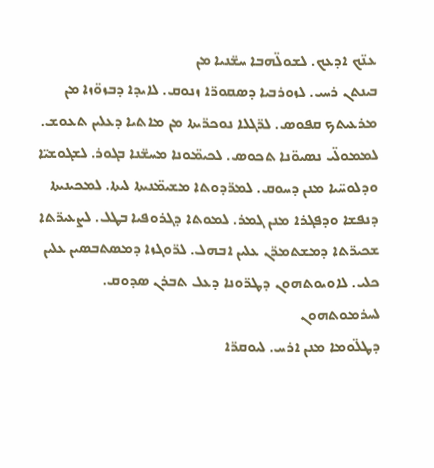ܥܢ̈ܟ ܐܕܥܟ. ܠܫܘܠ̈ܗܒܐ ܚܫ̈ܢܝܐ ܡܢ
ܒܝܢܬܢ ܪܚܝ. ܠܙܘܪܒܝܐ ܕܣܩܘܪ̈ܐ ܙܢܘܩ. ܠܐܝܕܐ ܕܒܙܘ̈ܙܐ ܡܢ
ܡܪܥܝܬܟ ܩܦܘܣ. ܠܪ̈ܓܠܐ ܢܘܟܪ̈ܝܬܐ ܡܢ ܡܐܬܝܐ ܕܥܠܝܢ ܬܥܘܫ.
ܠܡܡܘܠ̈ܝ ܢܣܝܘ̈ܢܐ ܬܟܘܣ. ܠܟܝܡ̈ܘܢܐ ܡܚܫ̈ܢܐ ܒܓܘܪ. ܠܫܓܘܫܝ̈ܐ
ܘܕܠܘܚ̈ܝܐ ܡܢܢ ܕܚܘܩ. ܠܡܪ̈ܕܘܬܐ ܡܫܝܡ̈ܢܝܬܐ ܠܝܬܐ. ܠܡܟܝܢܝܬܐ
ܕܢܦܫܐ ܘܕܦܓܪܐ ܡܢܢ ܓܡܪ. ܠܡܘܬܐ ܕܓܪܘܦܝܐ ܒܛܠ. ܠܨܥܝܪ̈ܬܐ
ܫܟܝܪ̈ܬܐ ܕܡܫܬܡܪ̈ܢ ܥܠܝܢ ܐܒܗܠ. ܠܪ̈ܘܓܙܐ ܕܡܣܬܒܣܝܢ ܥܠܝܢ
ܟܠܝ. ܠܐܘܝܘܬܗܘܢ ܕܛܪ̈ܘܢܐ ܕܥܠ ܬܒܪܢ ܣܕܘܩ. ܠܚܪܡܘܬܗܘܢ
ܕܛܠ̈ܘܡܐ ܡܢܢ ܐܪܚ. ܠܝܘܩܪ̈ܐ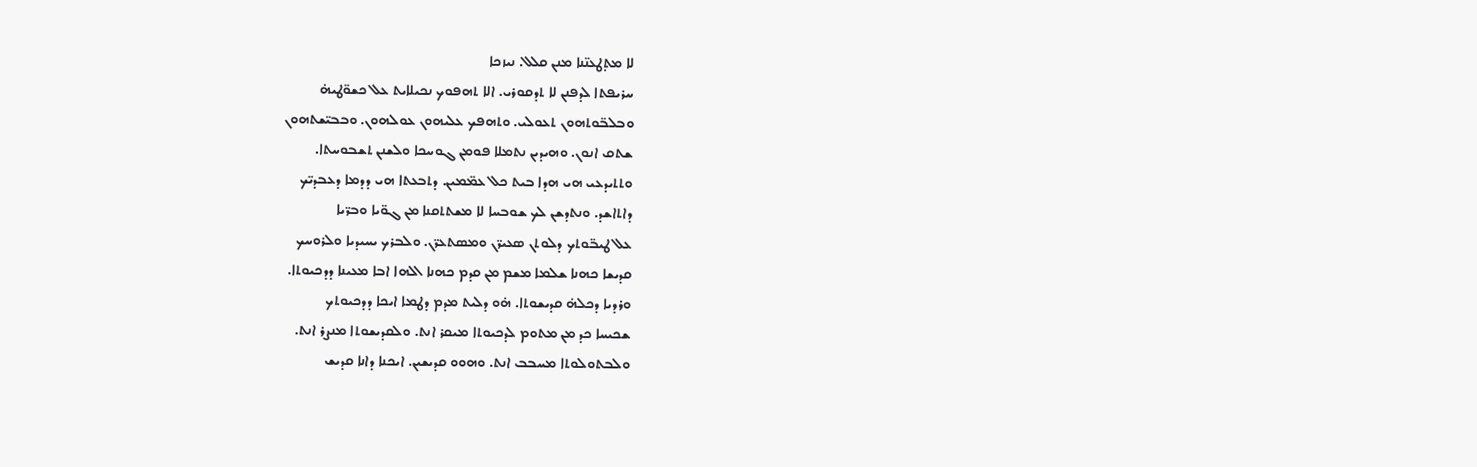ܠܐ ܡܬ̣ܛܥܢ̈ܢܐ ܡܢܢ ܩܠܠ. ܢܝܙܟܐ
ܚܪܝܦܬܐ ܠܕܦܢܢ ܠܐ ܬܕܩܘܪܝ. ܐܠܐ ܬܗܦܘܟ ܢܟܝܠܐܝܬ ܥܠ ܟܫܘ̈ܛܝܗ̇
ܘܒܠܒ̈ܘܬܗܘܢ ܬܥܘܠܝ. ܘܬܗܦܟ ܥܠܝܗܘܢ ܥܘܠܗܘܢ. ܘܒܒܝ̈ܫܬܗܘܢ
ܫܬܩ ܐܢܘܢ. ܘܗܝܕܝܢ ܢܬܡܠܐ ܦܘܡܢ ܓܘܚܟܐ ܘܠܫܢܢ ܬܫܒܘܚܬܐ.
ܘܬܬܝܕܥܝ ܗܝ ܗܕܐ ܒܝܬ ܟܠ ܥܡ̈ܡܝܢ. ܕܬܒܥܬܐ ܗܝ ܕܕܡܐ ܕܥܒܕܝ̈ܟ
ܕܐܬܐܫܕ. ܘܢܬܕܫܢ ܠܟ ܫܘܒܚܐ ܠܐ ܡܫܬܬܩܢܐ ܡܢ ܓܘ̈ܝܐ ܘܒܪ̈ܝܐ
ܥܠ ܛܝܒ̈ܘܬܟ ܕܠܘܬܢ ܣܥܝܪ̈ܢ ܘܡܣܬܥܪ̈ܢ. ܘܠܒܪܟ ܝܚܝܕܝܐ ܘܠܪܘܚܟ
ܩܕܝܫܐ ܟܗܢܐ ܫܠܡܐ ܡܫܡ ܡܢ ܩܕܡ ܟܗܢܐ ܐܠܗܐ ܐܒܐ ܡܥܝܢܐ ܕܕܟܝܘܬܐ.
ܘܪܕܝܐ ܕܟܠܗ̇ ܩܕܝܫܘܬܐ. ܗ̇ܘ ܕܠܝܬ ܡܕܡ ܕܛܡܐ ܐܝܟܐ ܕܕܟܝܘܬܟ
ܫܟܝܚܐ ܟܕ ܡܢ ܡܬܘܡ ܠܕܟܝܘܬܐ ܡܝܩܪ ܐܢܬ. ܘܠܩܕܝܫܘܬܐ ܡܢܨܪ ܐܢܬ.
ܘܠܒܬܘܠܘܬܐ ܡܚܒܒ ܐܢܬ. ܘܗܘܘ ܩܕܝܫܝܢ. ܐܝܟܢܐ ܕܐܢܐ ܩܕܝܫ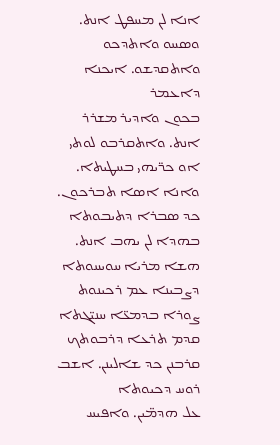ܐܢܐ ܠܢ ܡܚܦܛ ܐܢܬ. ܘܣܚܘ ܘܐܬܕܟܘ ܘܐܬܩܕܫܘ. ܐܝܟܢܐ ܕܐܥܡܪ
ܒܟܘܢ ܘܐܕܝܪ ܡܫܪܪ ܐܢܬ. ܘܐܬܩܪܒܘ ܠܘܬܝ ܐܘ ܟܪ̈ܝܗܝ ܒܚܛܝܬܐ.
ܘܐܢܐ ܐܣܐ ܬܒܪܟܘܢ. ܟܕ ܣܒܪܐ ܕܬܝܒܘܬܐ ܒܗܕܐ ܠܢ ܝܗܒ ܐܢܬ.
ܗܫܐ ܡܪܝܐ ܚܘܝܚܘܬܐ ܕܨܒܝܢܐ ܥܡ ܪܟܝܢܘܬ ܨܘܪܐ ܒܕܡܥ̈ܐ ܚܢܝ̈ܓܬܐ
ܩܕܡ ܬܪܥܐ ܕܪܒܘܬܟ ܩܪܒܢܢ ܟܕ ܫܐܠܝܢܢ. ܐܫܒ ܪܘܚ ܕܟܝܘܬܐ
ܥܠ ܗܕܡ̈ܝܢ. ܘܐܦܝܚ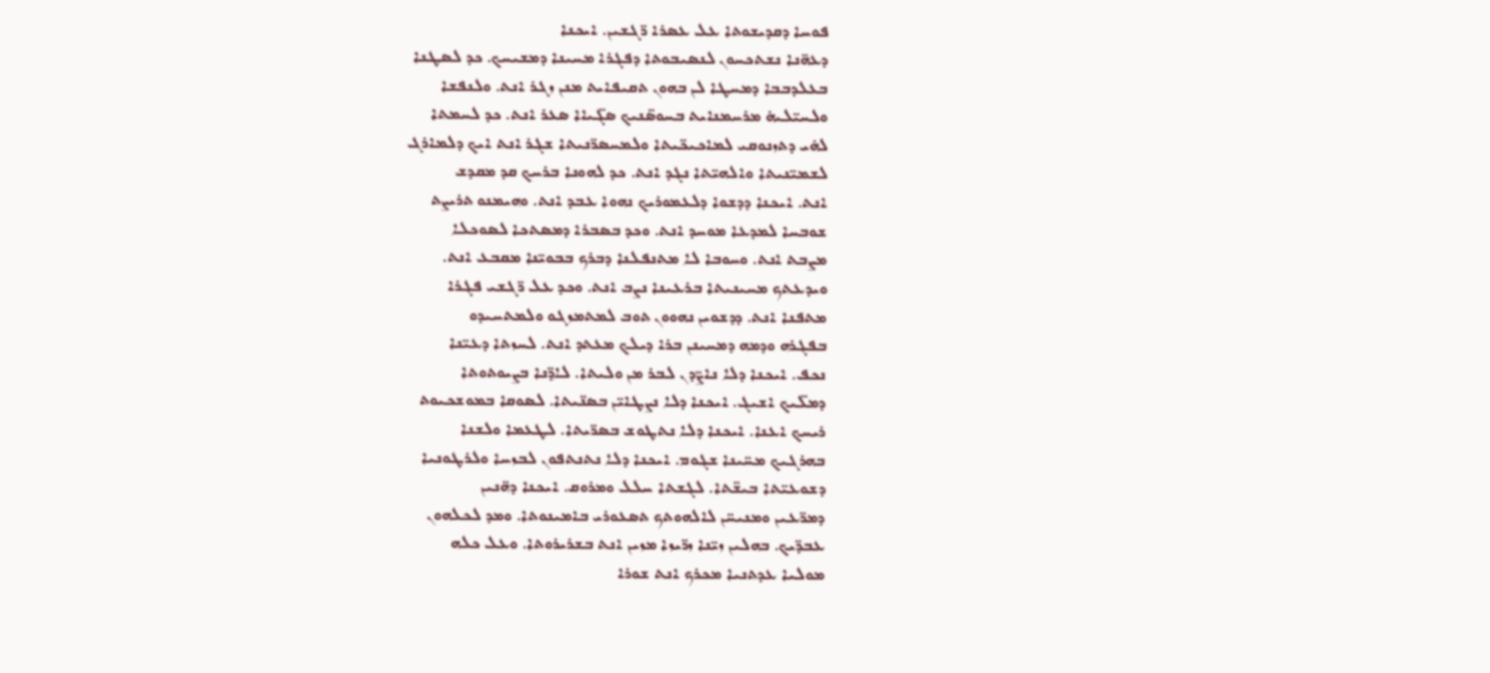ܦܘܚܐ ܕܩܕܝܫܘܬܐ ܥܠ ܥܣܪܐ ܪ̈ܓܫܝܢ. ܐܝܟܢܐ
ܕܥܗ̈ܢܐ ܢܫܬܟܚܘܢ ܠܢܣܝܒܘܬܐ ܕܦܓܪܐ ܡܚܝܢܐ ܕܡܫܝܚܟ. ܟܕ ܠܣܛܢܐ
ܒܥܠܕܒܒܐ ܕܡܚܛܐ ܠܢ ܒܗܘܢ ܬܩܝܦܐܝܬ ܡܢܢ ܙܓܪ ܐܢܬ. ܘܠܢܦܫܐ
ܘܠܚܝ̈ܠܝܗ̇ ܡܪܚܡܢܐܝܬ ܒܚܘܣ̈ܢܝܟ ܣܓ̈ܝܐܐ ܣܥܪ ܐܢܬ. ܟܕ ܠܚܡܬܐ
ܠܗ̇ܝ ܕܬܙܢܘܩܝ ܠܡܐܟܝܟ̈ܝܬܐ ܘܠܡܚܣܪ̈ܢܝܬܐ ܫܓܪ ܐܢܬ ܐܝܟ ܕܠܡܐܪܓ
ܠܫܡܝ̈ܢܝܬܐ ܘܐܠܗܝ̈ܬܐ ܢܓܕ ܐܢܬ. ܟܕ ܠܗܘܢܐ ܒܪܚܟ ܩܕ ܡܩܕܫ
ܐܢܬ. ܐܝܟܢܐ ܕܕܫܘܐ ܕܠܥܡܘܪܝܟ ܢܗܘܐ ܥܒܕ ܐܢܬ. ܘܗܝܡܢܘ ܬܪܝܨܬ
ܫܘܒܚܐ ܠܡܕܥܐ ܡܘܚܕ ܐܢܬ. ܘܟܕ ܒܣܒܪܐ ܕܡܣܬܟܐ ܠܣܘܟܠܐ
ܡܨܒܬ ܐܢܬ. ܘܚܘܒܐ ܠܐ ܡܬܢܦܠܢܐ ܕܒܪܟ ܒܒܘܝ̈ܢܐ ܡܩܒܥ ܐܢܬ.
ܘܝܕܥܬܟ ܡܚܝܢܝܬܐ ܒܪܥܝܢܐ ܢܨܒ ܐܢܬ. ܘܟܕ ܥܠ ܪ̈ܓܫܝ ܦܓܪܐ
ܡܬܦܢܐ ܐܢܬ. ܕܕܫܘܝܢ ܢܗܘܘܢ ܬܘܒ ܠܡܬܡܙܓܘ ܘܠܡܬܚܝܕܘ
ܒܦܓܪܗ ܘܕܡܗ ܕܡܚܝܢܢ ܒܪܐ ܕܝܠܟ ܡܥܬܕ ܐܢܬ. ܠܚܙܬܐ ܕܥܝ̈ܢܐ
ܢܟܦ. ܐܝܟܢܐ ܕܠܐ ܢܐܨ̈ܕܢ ܠܒܪ ܡܢ ܘܠܝܬܐ. ܠܐܕ̈ܢܐ ܒܨܝܘܬܘܬܐ
ܕܡܠ̈ܝܟ ܐܫܝܓ. ܐܝܟܢܐ ܕܠܐ ܢܨܛܐܝ̈ܢ ܒܣܢ̈ܝܬܐ. ܠܣܘܩܐ ܒܡܘܫܟܝܘܬ
ܪܝܚܟ ܐܥܢܐ. ܐܝܟܢܐ ܕܠܐ ܢܬܛܘܫ ܒܣܪ̈ܝܬܐ. ܠܛܥܡܐ ܘܠܫܢܐ
ܒܗܪܓܝܟ ܡܚ̈ܝܢܐ ܫܓܘܡ. ܐܝܟܢܐ ܕܠܐ ܢܬܢܬܦܘܢ ܠܒܙܚܐ ܘܠܪܛܘܢܝܐ
ܕܫܘܥܝ̈ܬܐ ܒܝܫ̈ܬܐ. ܠܓܫܬܐ ܚܠܠ ܘܡܪܘܩ. ܐܝܟܢܐ ܕܗ̈ܢܝܢ
ܕܡܪ̈ܥܝܢ ܘܡܢܝܚ̈ܢ ܠܐܠܗܘܬܟ ܬܣܥܘܪܝ ܒܐܡܝܢܘܬܐ. ܘܡܕ ܠܟܠܗܘܢ
ܥܒܕ̈ܝܟ. ܒܗܠܝܢ ܙܝ̈ܢܐ ܙܪ̈ܝܙܐ ܡܙܝܢ ܐܢܬ ܒܫܪܝܪܘܬܐ. ܘܥܠ ܟܠܗ
ܡܘܠܝܐ ܥܕܬܢܝܐ ܡܟܪܟ ܐܢܬ ܫܘܪܐ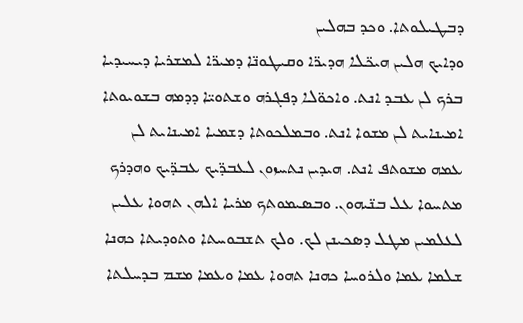ܕܒܛܝܠܘܬܐ. ܘܟܕ ܒܗܠܝܢ
ܘܕܐܝܟ ܗܠܝܢ ܗܝܟ̈ܠܐ ܗܕܝܪ̈ܐ ܘܩܝܛܘܢ̈ܐ ܕܡܝܪ̈ܐ ܠܡܫܪܝܐ ܕܝܚܝܕܝܐ
ܒܪܟ ܠܢ ܥܒܕ ܐܢܬ. ܘܐܟܘ̈ܠܐ ܕܦܓܪܗ ܘܫܬܘܝ̈ܐ ܕܕܡܗ ܒܫܘܝܘܬܐ
ܐܡܝܢܐܝܬ ܠܢ ܡܫܘܐ ܐܢܬ. ܘܒܡܠܟܘܬܐ ܕܫܡܝܐ ܐܡܝܢܐܝܬ ܠܢ
ܥܡܗ ܡܫܘܬܦ ܐܢܬ. ܗܝܕܝܢ ܢܬܚܙܘܢ ܠܥܒܕ̈ܝܟ ܥܒܕ̈ܝܟ ܘܗܕܪܟ
ܡܬܚܘܐ ܥܠ ܒܢ̈ܝܗܘܢ. ܘܒܣܝܡܘܬܟ ܡܪܝܐ ܐܠܗܢ ܬܗܘܐ ܥܠܝܢ
ܠܥܠܡܝܢ ܡܛܠ ܕܣܟܝܢܢ ܠܟ. ܘܠܟ ܬܫܒܘܚܬܐ ܘܬܘܕܝܬܐ ܟܗܢܐ
ܫܠܡܐ ܥܡܐ ܘܠܪܘܚܐ ܟܗܢܐ ܬܗܘܐ ܥܡܐ ܘܥܡܐ ܡܫܡ ܒܕܚܠܬܐ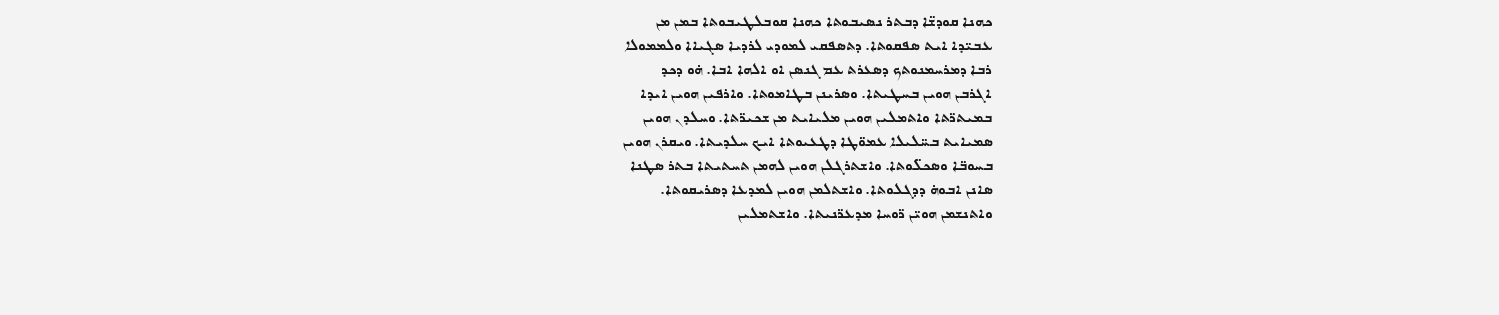ܟܗܢܐ ܩܘܕܫ̈ܐ ܕܒܬܪ ܢܣܝܒܘܬܐ ܟܗܢܐ ܩܘܒܠܛܝܒܘܬܐ ܒܡܢ ܡܢ
ܥܒܝ̈ܕܐ ܐܝܬ ܣܦܩܘܬܐ. ܕܬܣܦܩܝ ܠܡܘܕܝ ܠܪܕܝܐ ܣܓܝܐܐ ܘܠܡܡܘܠܐ
ܪܒܐ ܕܡܪܚܡܢܘܬܟ ܕܣܥܪܬ ܥܡ ܓܢܣܢ ܐܘ ܐܠܗܐ ܐܒܐ. ܗ̇ܘ ܕܟܕ
ܐܓܪܒܢ ܗܘܝܢ ܒܚܛܝܬܐ. ܘܣܪܝܢܢ ܒܛܐܡܘܬܐ. ܘܐܪܦܝܢ ܗܘܝܢ ܐܝܕܐ
ܒܡܝܬܪ̈ܬܐ ܘܐܬܡܠܝܢ ܗܘܝܢ ܡܠܝܐܝܬ ܡܢ ܫܟܝܪ̈ܬܐ. ܘܚܠܕܢ ܗܘܝܢ
ܣܡܝܐܝܬ ܒܚ̈ܠܝܠܐ ܥܡܘ̈ܛܐ ܕܛܥܝܘܬܐ ܐܝܟ ܚܠܕܝܬܐ. ܘܝܩܪܢ ܗܘܝܢ
ܒܚܘܒ̈ܐ ܘܣܟܠ̈ܘܬܐ. ܘܐܫܬܪܓܠܢ ܗܘܝܢ ܠܗܡܢ ܬܚܬܝܬܐ ܒܬܪ ܣܛܢܐ
ܣܐܢܢ ܐܒܘܗ̇ ܕܕܓܠܘܬܐ. ܘܐܫܬܠܡܢ ܗܘܝܢ ܠܡܕܥܐ ܕܣܪܝܩܘܬܐ.
ܘܐܬܢܫܡܢ ܗܘܝ̈ܢ ܪ̈ܘܚܐ ܡܕܥܪ̈ܢܝܬܐ. ܘܐܫܬܡܠܝܢ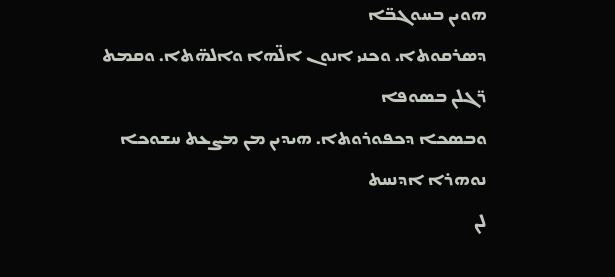ܗܘܝܢ ܒܚܘܓܒ̈ܐ
ܕܣܪܩܘܬܐ. ܘܟܢܝ ܐܢܘܢ ܐܠ̈ܗܐ ܘܐܠܗ̈ܬܐ. ܘܩܡܬ ܪ̈ܓܠܢ ܒܣܘܦܐ
ܘܒܣܟܐ ܕܟܦܘܪܘܬܐ. ܗܝܕܝܢ ܡܢ ܡܨܥܬ ܚܫܘܟܐ ܢܘܗܪܐ ܐܕܢܚܬ
ܠܢ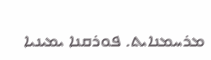ܡܪܚܡܢܐܝܬ. ܦܘܪܩܢܐ ܝܡܝܢܝܐ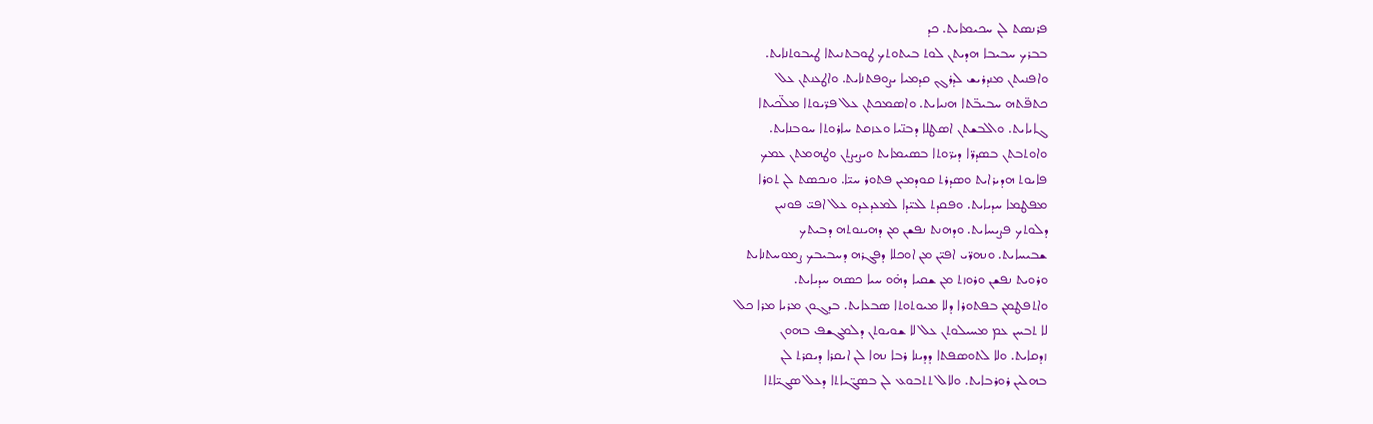ܦܪܢܣܬ ܠܢ ܚܟܝܡܐܝܬ. ܟܕ
ܒܒܪܟ ܚܒܝܒܐ ܗܕܝܬܢ ܠܘܬ ܒܝܬܘܬܟ ܛܘܒܬܢܝܬܐ ܛܝܒܘܬܢܐܝܬ.
ܘܐܦܢܝܬܢ ܡܢܕܪܝܫ ܠܕܪܓܢ ܩܕܡܝܐ ܝܨܘܦܬܢܐܝܬ. ܘܐܛܥܢܬܢ ܥܠ
ܟܬܦ̈ܬܗ ܚܒܝܒ̈ܬܐ ܗܢܝܐܝܬ. ܘܐܣܡܟܬܢ ܥܠ ܦܪ̈ܝܘܬܐ ܡܠ̈ܟܝܬܐ
ܓܐܝܐܝܬ. ܘܐܠܒܫܬܢ ܐܣܛܠܐ ܕܒܢ̈ܝܐ ܘܥܙܩܬ ܚܐܪܘܬܐ ܚܘܒܢܐܝܬ.
ܘܐܘܬܒܬܢ ܒܣܕܪ̈ܐ ܕܝܪ̈ܘܬܐ ܒܣܝܡܐܝܬ ܘܝܨܝܨܬܢ ܘܛܗܡܬܢ ܥܡܟ
ܦܐܝܘܬ ܗܕܝܪܐܝܬ ܘܣܕܪܬ ܩܘܕܡܝܢ ܦܬܘܪ ܚܝ̈ܐ. ܘܢܟܣܬ ܠܢ ܬܘܪܐ
ܡܦܛܡܐ ܚܕܝܐܝܬ. ܘܦܩܕܬ ܠܥܝ̈ܕܐ ܠܡܥܕܥܕܘ ܥܠ ܐܦܝ̈ ܦܘܢܝܢ
ܕܠܘܬܟ ܦܨܝܚܐܝܬ. ܘܕܗܢܬ ܢܦܫܢ ܡܢ ܕܗܝܢܘܬܗ ܕܒܝܬܟ
ܫܒܝܚܐܝܬ. ܘܢܗܪ̈ܝ ܐܦܝ̈ܢ ܡܢ ܐܘܟܠܐ ܕܦܓܪܗ ܕܚܒܝܒܟ ܨܡܘܚܬܢܐܝܬ
ܘܪܘܝܬ ܢܦܫܢ ܘܪܘܙܬ ܡܢ ܫܩܝܐ ܕܗ̇ܘ ܚܝܐ ܟܣܗ ܚܕܝܐܝܬ.
ܘܐܬܦܛܡܢ ܒܦܬܘܪܐ ܕܠܐ ܡܝܘܬܘܬܐ ܣܒܥܐܝܬ. ܒܕܓܘܢ ܡܪܝܐ ܡܪܐ ܟܠ
ܠܐ ܬܒܚܢ ܥܡ ܡܚܝܠܘܬܢ ܥܠ ܠܐ ܫܘܝܘܬܢ ܕܠܡܓܫܦ ܒܗܘܢ
ܙܕܩܐܝܬ. ܘܠܐ ܠܬܘܣܦܬܐ ܕܕܝܢܐ ܪܒܐ ܢܗܐ ܠܢ ܐܝܩܪܐ ܕܝܩܪܬ ܠܢ
ܒܗܠܝܢ ܪܘܪܒܐܝܬ. ܘܠܐܠ ܬܬܒܘܥ ܠܢ ܒܣܓ̈ܝܐܬܐ ܕܥܠ ܣܓܝ̈ܐܬܐ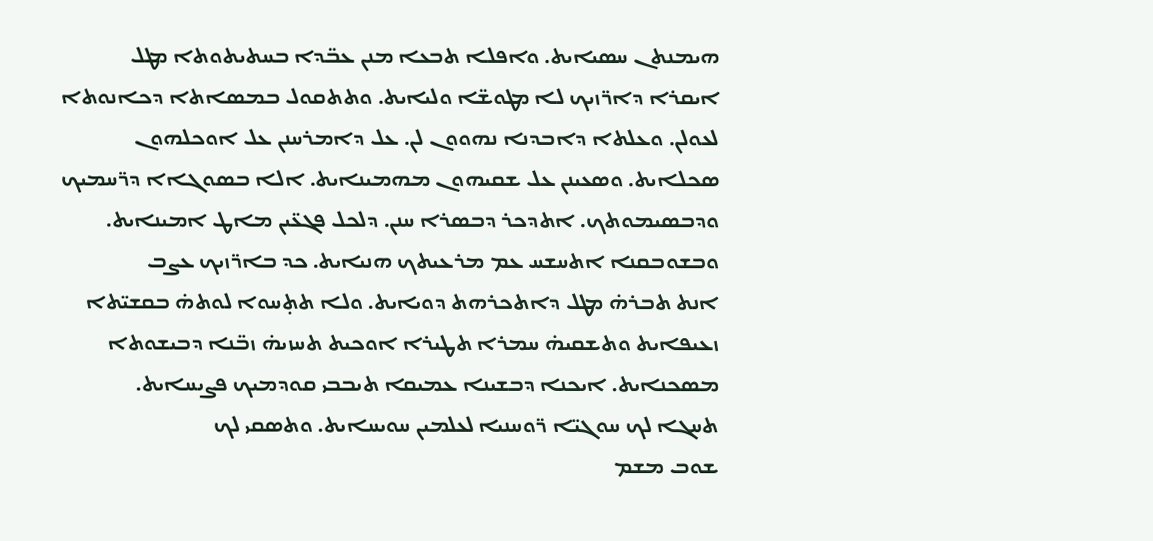ܗܝܡܢܬܢ ܚܣܝܐܝܬ. ܘܐܦܠܐ ܬܒܥܐ ܡܢܢ ܥܒ̈ܕܐ ܒܚܬܝܬܘܬܐ ܡܛܠ
ܐܝܩܪܐ ܕܐܪ̈ܙܝܟ ܠܐ ܡܛܘܫ̈ܐ ܘܠܝܐܝܬ. ܘܬܬܩܘܠ ܒܡܣܐܬܐ ܕܟܐܢܘܬܐ
ܠܥܘܠܢ. ܘܥܠܬܐ ܕܐܒܕܢܐ ܢܗܘܘܢ ܠܢ. ܥܠ ܕܐܡܪܚܢܢ ܥܠ ܐܘܟܠܗܘܢ
ܣܟܠܐܝܬ. ܘܣܥܝܢܢ ܥܠ ܫܩܝܗܘܢ ܡܗܡܝܢܐܝܬ. ܐܠܐ ܒܣܘܓܐܐ ܕܪ̈ܚܡܝܟ
ܘܕܒܣܝܡܘܬܟ. ܐܬܕܟܪ ܕܒܣܪܐ ܚܢܢ. ܕܠܟܠ ܦܓܥ̈ܝܢ ܡܐܛ ܐܡܝܢܐܝܬ.
ܘܒܫܘܒܩܢܐ ܐܬܚܫܚ ܥܡ ܡܪܥܝܬܟ ܗܢܝܐܝܬ. ܟܕ ܒܐܪ̈ܙܝܟ ܥܨܒ
ܐܢܬ ܬܒܪܗ̇ ܡܛܠ ܕܐܬܟܪܗܬ ܕܘܝܐܝܬ. ܘܠܐ ܬܬ̣ܚܘܐ ܠܘܬܗ̇ ܒܩܫܝ̈ܬܐ
ܙܥܝܦܐܝܬ ܘܬܫܩܝܗ̇ ܚܡܪܐ ܬܛܝܪܐ ܐܘܟܝܬ ܬܚܙܝܗ̇ ܙܒ̈ܢܐ ܕܒܝܫܘܬܐ
ܡܣܟܢܐܝܬ. ܐܝܟܢܐ ܕܒܫܝܢܐ ܥܡܝܩܐ ܬܝܒܒܝ ܩܘܕܡܝܟ ܦܨܝܚܐܝܬ.
ܬܚܓܐ ܠܟ ܚܘܓܝ̈ܐ ܪ̈ܘܚܢܝܐ ܠܥܠܡܝܢ ܚܘܝܚܐܝܬ. ܘܬܣܩܝ ܠܟ
ܫܘܒ ܡܫܡ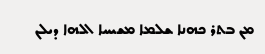ܡܢ ܒܬܪ ܟܗܢܐ ܫܠܡܐ ܡܫܝܚܐ ܐܠܗܐ ܕܝܠܢ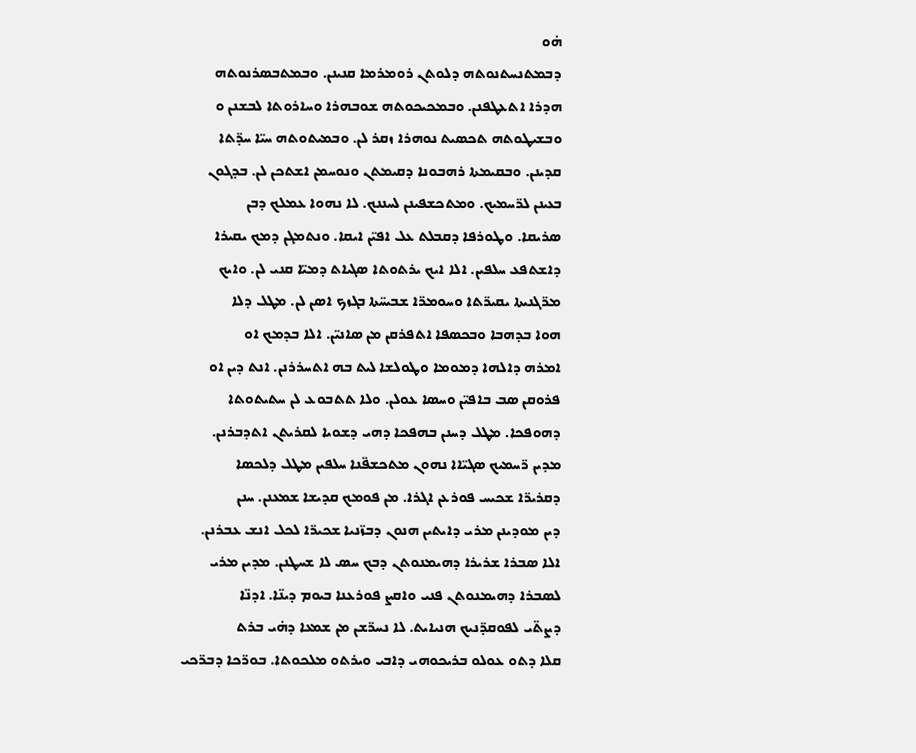ܗ̇ܘ
ܕܒܡܬܢܚܬܢܘܬܗ ܕܠܘܬܢ ܪܘܡܪܡܐ ܩܢܝܢܢ. ܘܒܡܬܒܣܪܢܘܬܗ
ܗܕܪܐ ܐܬܥܛܦܢܢ. ܘܒܡܟܝܟܘܬܗ ܫܘܒܗܪܐ ܘܚܐܪܘܬܐ ܠܒܫܢܢ ܘ
ܘܒܫܝܛܘܬܗ ܬܟܣܝܬ ܢܘܗܪܐ ܙܩܪ ܠܢ. ܘܒܡܝܬܘܬܗ ܚܝ̈ܐ ܚܕ̈ܬܐ
ܩܕܝܢܢ. ܘܒܩܝܡܬܐ ܪܗܒܘܢܐ ܕܩܝܡܬܢ ܘܢܘܚܡܢ ܐܫܬܟܢ ܠܢ. ܒܕܓܘܢ
ܒܥܝܢܢ ܠܪ̈ܚܡܝܟ. ܘܡܬܟܫܦܝܢܢ ܠܚܢܢܟ. ܠܐ ܢܗܘܐ ܥܡܠܟ ܕܒܢ
ܣܪܝܩܐ. ܘܛܘܪܦܐ ܕܩܒܠܬ ܥܠ ܐܦܝ̈ܢ ܐܝܩܐ. ܘܢܬܡܓܢ ܕܡܟ ܝܩܝܪܐ
ܕܐܫܬܦܥ ܚܠܦܝܢ. ܐܠܐ ܐܝܟ ܝܪܬܘܬܐ ܣܓܝܐܬ ܕܡܝ̈ܐ ܩܢܝ ܠܢ. ܘܐܝܟ
ܡܪ̈ܓܢܝܬܐ ܝܩܝܪ̈ܬܐ ܘܚܘܡܪ̈ܐ ܫܒܝܚ̈ܬܐ ܒܓܙܟ ܐܣܢ ܠܢ. ܡܛܠ ܕܠܐ
ܗܘܐ ܒܕܗܒܐ ܘܒܟܣܦܐ ܐܬܦܪܩܢ ܡܢ ܣܐܢܝ̈ܢ. ܐܠܐ ܒܕܡܟ ܐܘ
ܐܡܪܗ ܕܐܠܗܐ ܕܡܘܡܐ ܘܛܘܠܫܐ ܠܝܬ ܒܗ ܐܬܚܪܪܢܢ. ܐܢܬ ܕܝܢ ܐܘ
ܦܪܘܩܢ ܣܒ ܒܐܦܝ̈ܢ ܘܚܣܐ ܥܘܠܢ. ܘܠܐ ܬܬܒܘܥ ܠܢ ܚܬܝܬܘܬܐ
ܕܗܘܦܟܐ. ܡܛܠ ܕܚܢܢ ܒܗܦܟܐ ܕܗܝ ܕܫܘܝܐ ܠܩܪܝܬܢ ܐܬܕܒܪܢܢ.
ܡܕܝܢ ܪ̈ܚܡܝܟ ܣܓܝ̈ܐܐ ܢܗܘܢ ܡܬܟܫܦ̈ܢܐ ܚܠܦܝܢ ܡܛܠ ܕܠܟܣܐ
ܕܩܪܝܪ̈ܐ ܫܟܝܚ ܦܘܪܥܢ ܐܓܪܐ. ܡܢ ܦܘܡܟ ܩܕܝܫܐ ܫܡܥܢܢ. ܚܢܢ
ܕܝܢ ܡܘܕܝܢܢ ܡܪܝ ܕܐܝܬܝܢ ܗܢܘܢ ܕܒܙ̈ܢܝܐ ܫܟܝܪ̈ܐ ܠܟܠ ܐܢܫ ܥܒܪܢܢ.
ܐܠܐ ܣܒܪܐ ܫܪܝܪܐ ܕܗܝܡܢܘܬܢ ܕܒܟ ܚܣ ܠܐ ܫܚܛܢܢ. ܡܕܝܢ ܡܪܝ
ܠܣܒܪܐ ܕܗܝܡܢܘܬܢ ܦܢܝ ܘܐܩܨ ܦܘܪܥܢܐ ܒܝܘܡ ܕܝܢ̈ܐ. ܐܕܢ̈ܐ
ܕܨܬ̈ܝ ܠܦܘܩܕ̈ܢܝܟ ܗܢܝܐܝܬ. ܠܐ ܢܚܪ̈ܫܢ ܡܢ ܫܡܥܐ ܕܗ̇ܝ ܒܪܬ
ܩܠܐ ܕܬܘ ܥܘܠܘ ܒܪܝܟܘܗܝ ܕܐܒܝ ܘܝܪܬܘ ܡܠܟܘܬܐ. ܒܘܪ̈ܟܐ ܕܒܪ̈ܟܝ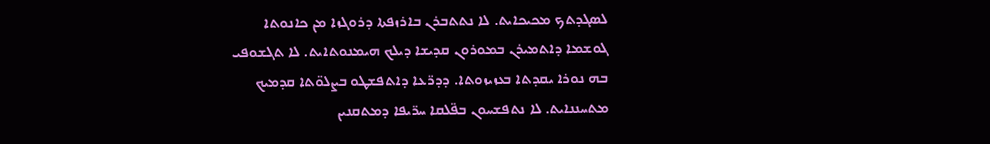ܠܣܓܕܬܟ ܡܟܝܟܐܝܬ. ܠܐ ܢܬܬܒܪܢ ܒܐܪܙܦܬܐ ܕܪܘܓܙܐ ܡܢ ܟܐܢܘܬܐ
ܓܘܫܡܐ ܕܐܬܡܝܪܢ ܒܡܘܪܘܢ ܩܕܝܫܐ ܕܝܠܟ ܗܝܡܢܘܬܐܝܬ. ܠܐ ܬܓܫܘܦܝ
ܒܗ ܢܘܪܐ ܝܩܕܬܐ ܒܥܙܝܙܘܬܐ. ܕܕܪ̈ܥܐ ܕܐܬܦܫܛܘ ܒܨܠܘ̈ܬܐ ܩܕܡܝܟ
ܡܬܚܢܢܐܝܬ. ܠܐ ܢܬܦܫܚܘܢ ܒܦ̈ܠܩܐ ܚܪ̈ܝܦܐ ܕܡܬܩܢܝܢ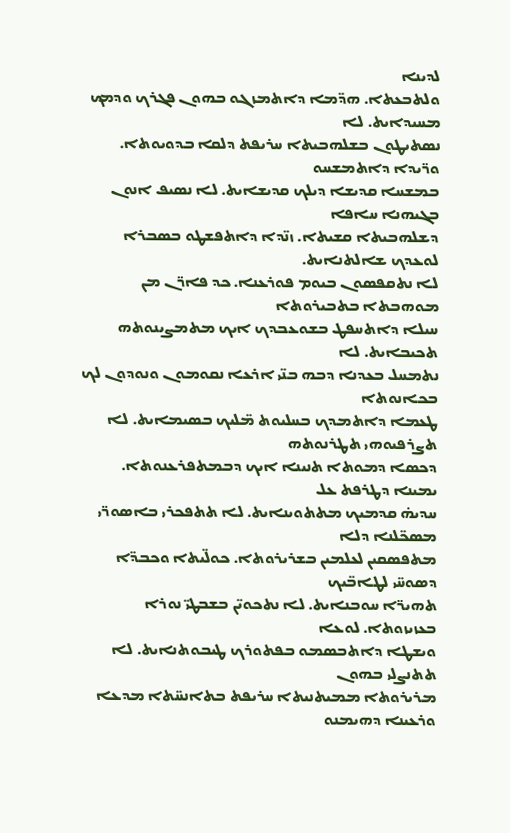ܠܕܝܢܐ
ܘܠܬܒܥܬܐ. ܗܕ̈ܡܐ ܕܐܬܡܙܓܘ ܒܗܘܢ ܦܓܪܟ ܘܕܡܟ ܡܚܝܕܐܝܬ. ܠܐ
ܢܣܬܝܛܘܢ ܒܫܠܗܒܝܬܐ ܚܪܝܦܬ ܕܠܩܐ ܒܕܘܝܘܬܐ. ܘܪ̈ܝܕܐ ܕܐܬܡܫܚܘ
ܒܡܫܚܐ ܩܕܝܫܐ ܕܝܠܟ ܩܕܝܫܐܝܬ. ܠܐ ܢܣܝܦ ܐܢܘܢ ܒܓܝܗܢܐ ܚܐܦܐ
ܕܫܠܗܒܝܬܐ ܩܫܝܬܐ. ܙܢ̈ܕܐ ܕܐܬܦܫܛܘ ܒܣܒܪܐ ܠܘܥܕܟ ܫܐܠܬܢܐܝܬ.
ܠܐ ܢܬܩܦܣܘܢ ܒܝܘܡ ܦܘܪܥܢܐ. ܟܕ ܦܐܪ̈ܢ ܡܢ ܡܘܗܒܬܐ ܒܬܒܝܪܘܬܐ
ܚܝܠܐ ܕܐܬܚܦܛ ܒܫܘܥܒܕܟ ܐܝܟ ܡܬܡܨܝܢܘܬܗ ܬܟܝܒܐܝܬ. ܠܐ
ܢܬܡܚܠ ܒܥܕܢܐ ܕܒܗ ܒܢ̈ܝ ܐܪܥܐ ܢܩܘܡܘܢ ܘܢܘܕܘܢ ܠܟ ܒܟܐܢܘܬܐ
ܛܥܡܐ ܕܐܬܡܕܟ ܒܚܠܝܘܬ ܡ̈ܠܝܟ ܒܣܝܡܐܝܬ. ܠܐ ܬܨܪܦܝܘܗܝ ܬܛܪܢܘܬܗ
ܕܟܣܐ ܕܡܘܬܐ ܬܢܝܢܐ ܐܝܟ ܕܒܡܬܦܪܥܢܘܬܐ. ܝܡܝܢܐ ܕܛܪܦܬ ܥܠ
ܚܕܝܗ̇ ܩܕܡܝܟ ܡܬܬܘܝܢܐܝܬ. ܠܐ ܬܬܦܟܪܝ ܒܐܣܘܪ̈ܝ ܡܣܟ̈ܠܢܐ ܕܠܐ
ܡܬܦܣܩܝܢ ܠܥܠܡܝܢ ܒܫܪܝܪܘܬܐ. ܟܘܠ̈ܝܬܐ ܘܟܒܕ̈ܐ ܕܣܘܚ̈ܝ ܠܛܐܒ̈ܝܟ
ܬܗܝܪ̈ܐ ܚܘܒܢܐܝܬ. ܠܐ ܢܬܟܘܝ̈ܢ ܒܫܒܛܝ̈ ܢܘܪܐ ܒܥܙܝܙܘܬܐ. ܠܘܥܐ
ܘܝܫܛܐ ܕܐܬܒܣܡܘ ܒܦܬܘܪܟ ܛܝܒܘܬܢܐܝܬ. ܠܐ ܬܬܢܨܠܝ ܒܗܘܢ
ܡܪܝܪܘܬܐ ܡܡܝܬܢܝܬܐ ܚܪܝܦܬ ܒܬܐܢܚ̈ܬܐ ܡܕܥܐ ܘܪܥܝܢܐ ܕܗܝܡܢܘ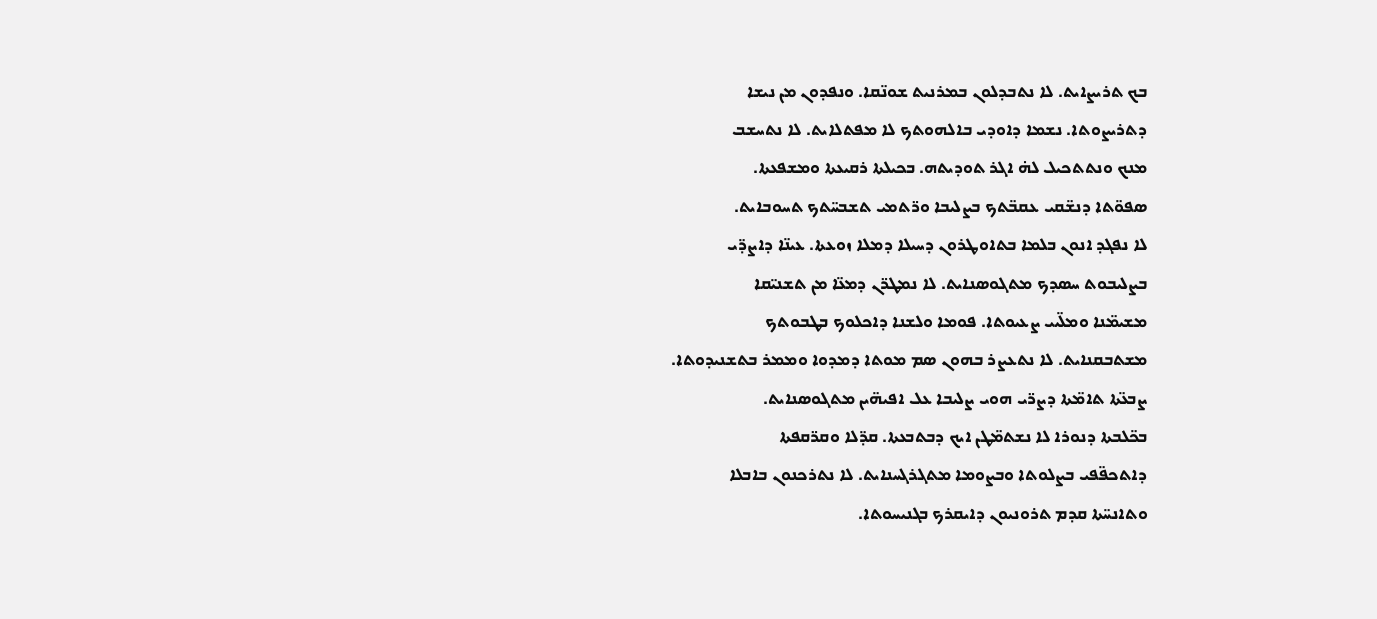ܒܟ ܬܪܝܨܐܝܬ. ܠܐ ܢܬܒܕܠܘܢ ܒܡܪܢܝܬ ܫܘܢ̈ܩܐ. ܘܢܦܕܘܢ ܡܢ ܢܝܫܐ
ܕܬܪܝܨܘܬܐ. ܢܫܡܐ ܕܐܘܕܝ ܒܐܠܗܘܬܟ ܠܐ ܡܦܬܠܐܝܬ. ܠܐ ܢܬܚܫܒ
ܡܢܟ ܘܢܬܬܟܝܠ ܠܗ̇ ܐܓܪ ܬܘܕܝܬܗ. ܒܟܝܠܬܐ ܪܩܝܥܬܐ ܘܡܫܦܥܬܐ.
ܣܦܘ̈ܬܐ ܕܢܫ̈ܩܝ ܥܩܒ̈ܬܟ ܒܨܠܝܒܐ ܘܪ̈ܬܡܝ ܬܫܒܚ̈ܬܟ ܬܚܘܒܐܝܬ.
ܠܐ ܢܦܓܕ ܐܢܘܢ ܒܠܡܐ ܒܬܐܘܛܪܘܢ ܕܚܝܠܐ ܕܡܠܐ ܙܘܥܬܐ. ܥܝܢ̈ܐ ܕܐܨܕ̈ܝ
ܒܨܠܝܒܘܬ ܚܣܕܟ ܡܬܓܘܣܢܐܝܬ. ܠܐ ܢܡܛܪ̈ܢ ܕܡܥ̈ܐ ܡܢ ܬܫܢܝ̈ܩܐ
ܡܫܝܡ̈ܢܐ ܘܡܠ̈ܝܝ ܨܥܝܘܬܐ. ܦܘܡܐ ܘܠܫܢܐ ܕܐܟܠܘܟ ܒܛܒܘܬܟ
ܡܫܬܒܩܢܐܝܬ. ܠܐ ܢܬܥܨܪ ܒܗܘܢ ܣܡ ܡܘܬܐ ܕܡܕܘܐ ܘܡܡܪ ܒܬܫܢܝܕܘܬܐ.
ܨܒܥ̈ܬܐ ܬܐܡ̈ܬܐ ܕܨܪ̈ܝ ܗܘܝ ܨܠܝܒܐ ܥܠ ܐܦܝܗ̈ܝܢ ܡܬܓܘܣܢܐܝܬ.
ܒܟ̈ܠܒܬܐ ܕܢܘܪܐ ܠܐ ܢܫܬܡ̈ܛܢ ܐܝܟ ܕܒܬܒܥܬܐ. ܩܕ̈ܠܐ ܘܩܪ̈ܩܦܬܐ
ܕܐܬܟܦ̈ܦܝ ܒܨܠܘܬܐ ܘܒܨܘܡܐ ܡܬܓܪܓܚܢܐܝܬ. ܠܐ ܢܬܪܟܢܘܢ ܒܐܒܠܐ
ܘܬܐܢܚ̈ܬܐ ܩܕܡ ܬܪܘܢܝܘܢ ܕܐܝܩܪܟ ܒܓܢܝܚܘܬܐ.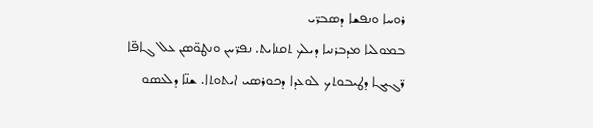ܪܘܚܐ ܘܢܦܫܐ ܕܣܒܪ̈ܝ
ܒܡܘܠܝܐ ܡܕܒܪܢܝܐ ܕܝܠܟ ܬܩܢܐܝܬ. ܢܦܪ̈ܚܢ ܘܢܛܘ̈ܣܢ ܥܠ ܓܐܦ̈ܐ
ܪ̈ܓܝܓܐ ܕܛܝܒܘܬܟ ܠܘܥܕܐ ܕܟܘܪܣܝ ܐܝܬܘܬܐ. ܫܢ̈ܐ ܕܠܥܣܘ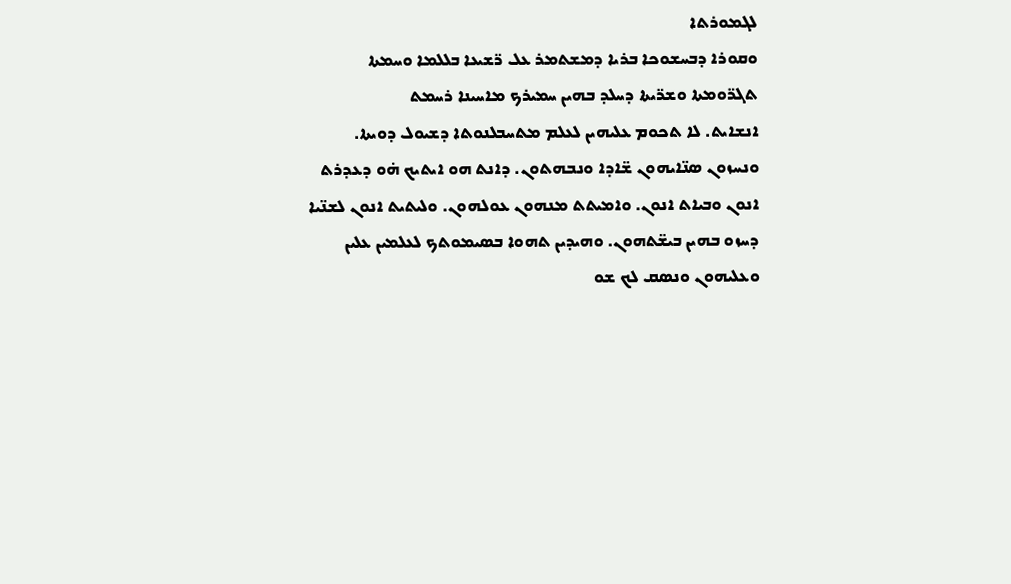ܠܓܡܘܪܬܐ
ܘܩܘܪܐ ܕܒܚܫܘܟܐ ܒܪܝܐ ܕܡܫܬܡܪ ܥܠ ܪ̈ܫܝܥܐ ܒܠܠܡܐ ܘܚܡܬܐ
ܬܓܪ̈ܘܡܬܐ ܘܫܪ̈ܝܬܐ ܕܚܠܕ ܒܗܝܢ ܚܡܝܪܟ ܡܐܚܝܢܐ ܪܚܡܬ
ܐܢܫܐܝܬ. ܠܐ ܬܟܘܡ ܥܠܝܗܝܢ ܠܥܠܡ ܡܬܚܒܠܢܘܬܐ ܕܫܝܘܠ ܕܘܝܬܐ.
ܘܢܚܙܘܢ ܣܢ̈ܐܝܗܘܢ ܫ̈ܐܕܐ ܘܢܒܗܬܘܢ. ܕܐܢܬ ܗܘ ܐܝܬܝܟ ܗ̇ܘ ܕܥܕܪܬ
ܐܢܘܢ ܘܒܝܐܬ ܐܢܘܢ. ܘܐܡܝܬܬ ܡܢܗܘܢ ܥܘܠܗܘܢ. ܘܠܝܬܝܬ ܐܢܘܢ ܠܫܢ̈ܝܐ
ܕܚܙܘ ܒܗܝܢ ܒܝܫ̈ܬܗܘܢ. ܘܗܝܕܝܢ ܬܗܘܐ ܒܣܝܡܘܬܟ ܠܥܠܡܝܢ ܥܠܝܢ
ܘܥܠܝܗܘܢ ܘܢܣܩ ܠܟ ܫܘ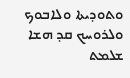ܘܬܘܕܝܬܐ ܘܠܐܒܘܟ ܘܠܪܘܚܟ ܩܕ ܗܫܐ
ܫܠܡܬ